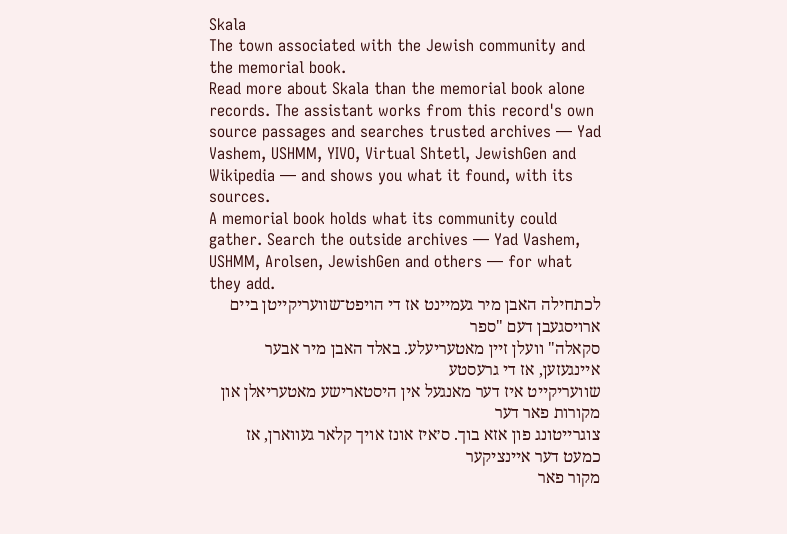Skala
The town associated with the Jewish community and the memorial book.
Read more about Skala than the memorial book alone records. The assistant works from this record's own source passages and searches trusted archives — Yad Vashem, USHMM, YIVO, Virtual Shtetl, JewishGen and Wikipedia — and shows you what it found, with its sources.
A memorial book holds what its community could gather. Search the outside archives — Yad Vashem, USHMM, Arolsen, JewishGen and others — for what they add.
לכתחילה האבן מיר געמיינט אז די הויפט־שוועריקייטן ביים ארויסגעבן דעם "ספר
סקאלה" וועלן זיין מאטעריעלע. באלד האבן מיר אבער איינגעזען, אז די גרעסטע
שוועריקייט איז דער מאנגעל אין היסטארישע מאטעריאלן און מקורות פאר דער
צוגרייטונג פון אזא בוך. ס׳איז אונז אויך קלאר געווארן, אז כמעט דער איינציקער
מקור פאר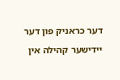דער כראניק פון דער יידישער קהילה אין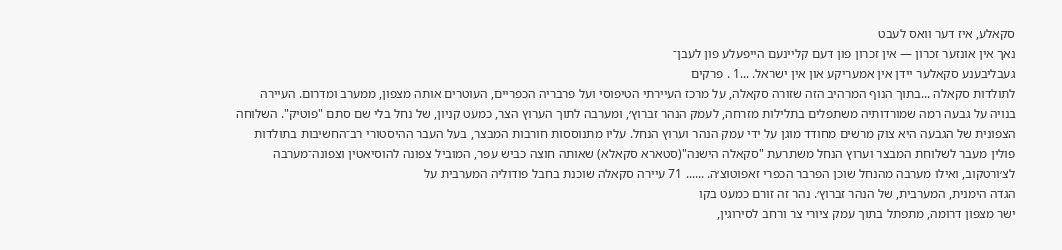סקאלע, איז דער וואס לעבט
נאך אין אונזער זכרון — אין זכרון פון דעם קליינעם הייפעלע פון לעבן־
געבליבענע סקאלער יידן אין אמעריקע און אין ישראל. ...1 . פרקים
לתולדות סקאלה ...בתוך הנוף המרהיב הזה שזורה סקאלה, על מרכז העיירתי הטיפוסי ועל פרבריה הכפריים, העוטרים אותה מצפון, ממערב ומדרום. העיירה בנויה על גבעה רמה שמורדותיה משתפלים בתלילות מזרחה, לעמק הנהר זברוץ׳, ומערבה לתוך הערוץ הצר, כמעט קניון, של נחל בלי שם סתם "פוטיק". השלוחה הצפונית של הגבעה היא צוק מרשים מחודד מוגן על ידי עמק הנהר וערוץ הנחל. עליו מתנוססות חורבות המבצר, בעל העבר ההיסטורי רב־החשיבות בתולדות פולין מעבר לשלוחת המבצר וערוץ הנחל משתרעת "סקאלה הישנה"(סטארא סקאלא) שאותה חוצה כביש עפר, המוביל צפונה להוסיאטין וצפונה־מערבה לצ׳ורטקוב, ואילו מערבה מהנחל שוכן הפרבר הכפרי זאפוטוצ׳ה. ...... 71 עיירה סקאלה שוכנת בחבל פודוליה המערבית על
הגדה הימנית, המערבית, של הנהר זברוץ׳. נהר זה זורם כמעט בקו
ישר מצפון דרומה, מתפתל בתוך עמק ציורי צר ורחב לסירוגין,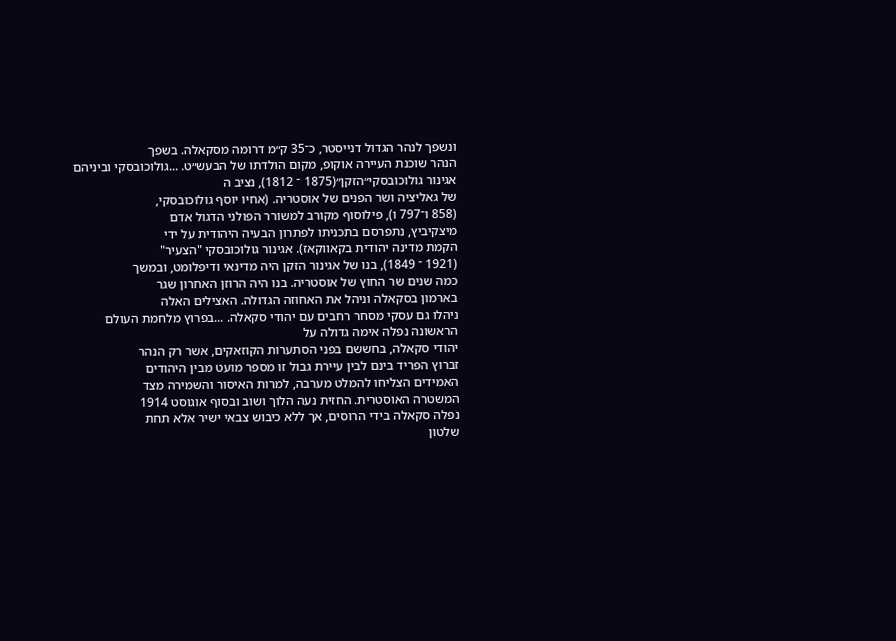ונשפך לנהר הגדול דנייסטר, כ־35 ק״מ דרומה מסקאלה. בשפך
הנהר שוכנת העיירה אוקופ, מקום הולדתו של הבעש״ט. ...גולוכובסקי וביניהם אגינור גולוכובסקי״הזקן״(1875 ־ 1812), נציב ה
של גאליציה ושר הפנים של אוסטריה. (אחיו יוסף גולוכובסקי,
(858 ו־797 ו), פילוסוף מקורב למשורר הפולני הדגול אדם
מיצקיביץ, נתפרסם בתכניתו לפתרון הבעיה היהודית על ידי
הקמת מדינה יהודית בקאווקאז). אגינור גולוכובסקי "הצעיר"
(1921 ־ 1849), בנו של אגינור הזקן היה מדינאי ודיפלומט, ובמשך
כמה שנים שר החוץ של אוסטריה. בנו היה הרוזן האחרון שגר
בארמון בסקאלה וניהל את האחוזה הגדולה. האצילים האלה
ניהלו גם עסקי מסחר רחבים עם יהודי סקאלה. ...בפרוץ מלחמת העולם הראשונה נפלה אימה גדולה על
יהודי סקאלה, בחששם בפני הסתערות הקוזאקים, אשר רק הנהר
זברוץ הפריד בינם לבין עיירת גבול זו מספר מועט מבין היהודים
האמידים הצליחו להמלט מערבה, למרות האיסור והשמירה מצד
המשטרה האוסטרית. החזית נעה הלוך ושוב ובסוף אוגוסט 1914
נפלה סקאלה בידי הרוסים, אך ללא כיבוש צבאי ישיר אלא תחת
שלטון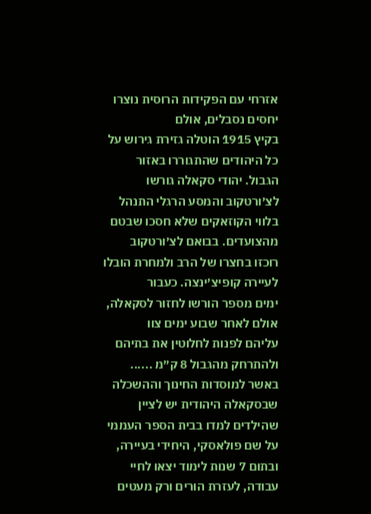אזרחי עם הפקידות הרוסית נוצרו יחסים נסבלים, אולם
בקיץ 1915 הוטלה גזירת גירוש על כל היהודים שהתגוררו באזור
הגבול. יהודי סקאלה גורשו לצ׳ורטקוב והמסע הרגלי התנהל
בלווי הקוזאקים שלא חסכו שבטם מהצועדים. בבואם לצ׳ורטקוב
רוכזו בחצרו של הרב ולמחרת הובלו לעיירה קופיצ׳ינצה. כעבור
ימים מספר הורשו לחזור לסקאלה, אולם לאחר שבוע ימים צוו
עליהם לפנות לחלוטין את בתיהם ולהתרחק מהגבול 8 ק״מ ...... באשר למוסדות החינוך וההשכלה שבסקאלה היהודית יש לציין שהילדים למדו בבית הספר העממי על שם פולאסקי, היחידי בעיירה, ובתום 7 שנות לימוד יצאו לחיי עבודה, לעזרת הורים ורק מעטים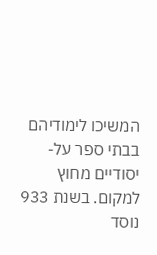המשיכו לימודיהם בבתי ספר על-יסודיים מחוץ למקום. בשנת 933 נוסד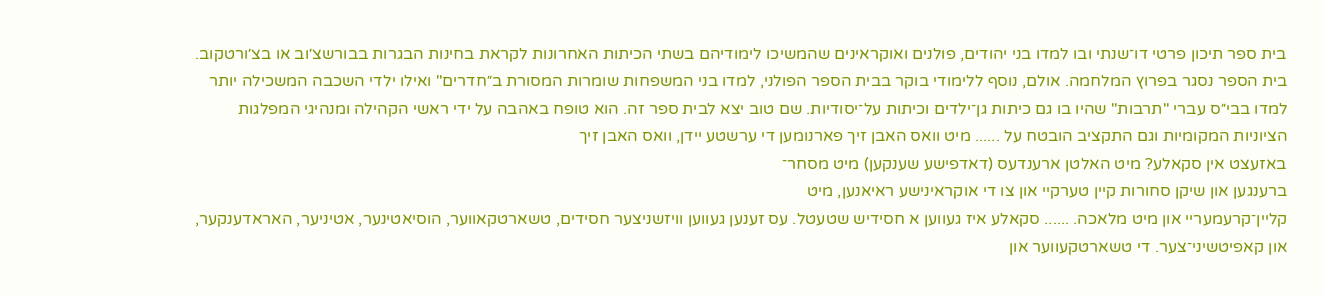בית ספר תיכון פרטי דו־שנתי ובו למדו בני יהודים, פולנים ואוקראינים שהמשיכו לימודיהם בשתי הכיתות האחרונות לקראת בחינות הבגרות בבורשצ׳וב או בצ׳ורטקוב. בית הספר נסגר בפרוץ המלחמה. אולם, נוסף ללימודי בוקר בבית הספר הפולני, למדו בני המשפחות שומרות המסורת ב״חדרים" ואילו ילדי השכבה המשכילה יותר למדו בבי״ס עברי "תרבות" שהיו בו גם כיתות גן־ילדים וכיתות על־יסודיות. שם טוב יצא לבית ספר זה. הוא טופח באהבה על ידי ראשי הקהילה ומנהיגי המפלגות הציוניות המקומיות וגם התקציב הובטח על ...... מיט וואס האבן זיך פארנומען די ערשטע יידן, וואס האבן זיך
באזעצט אין סקאלע? מיט האלטן ארענדעס (דאדפישע שענקען) מיט מסחר־
ברענגען און שיקן סחורות קיין טערקיי און צו די אוקראינישע ראיאנען, מיט
קליין־קרעמעריי און מיט מלאכה. ...... סקאלע איז געווען א חסידיש שטעטל. עס זענען געווען וויזשניצער חסידים, טשארטקאווער, הוסיאטינער, אטיניער, האראדענקער, און קאפיטשיני־צער. די טשארטקעווער און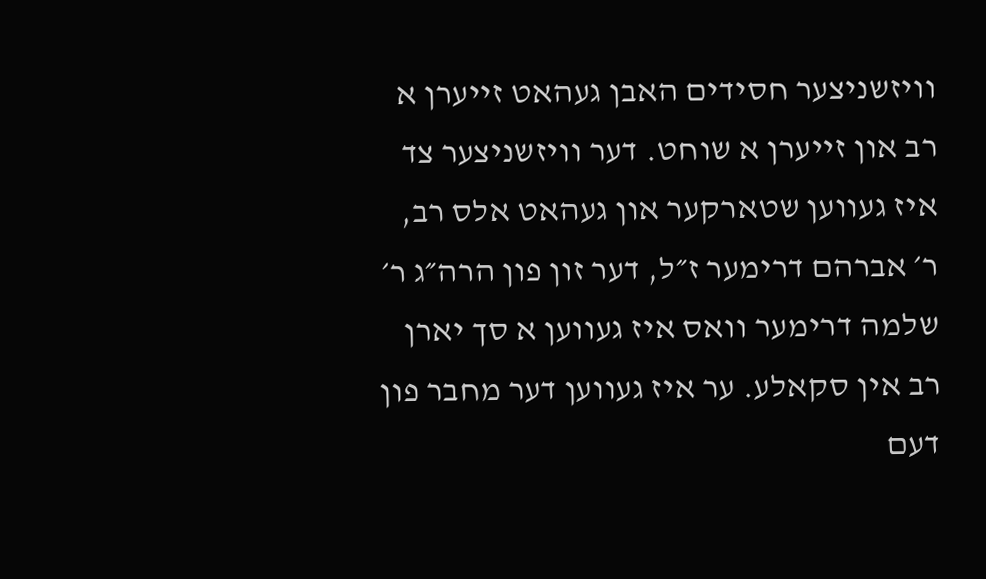וויזשניצער חסידים האבן געהאט זייערן א רב און זייערן א שוחט. דער וויזשניצער צד איז געווען שטארקער און געהאט אלס רב, ר׳ אברהם דרימער ז״ל, דער זון פון הרה״ג ר׳ שלמה דרימער וואס איז געווען א סך יארן רב אין סקאלע. ער איז געווען דער מחבר פון דעם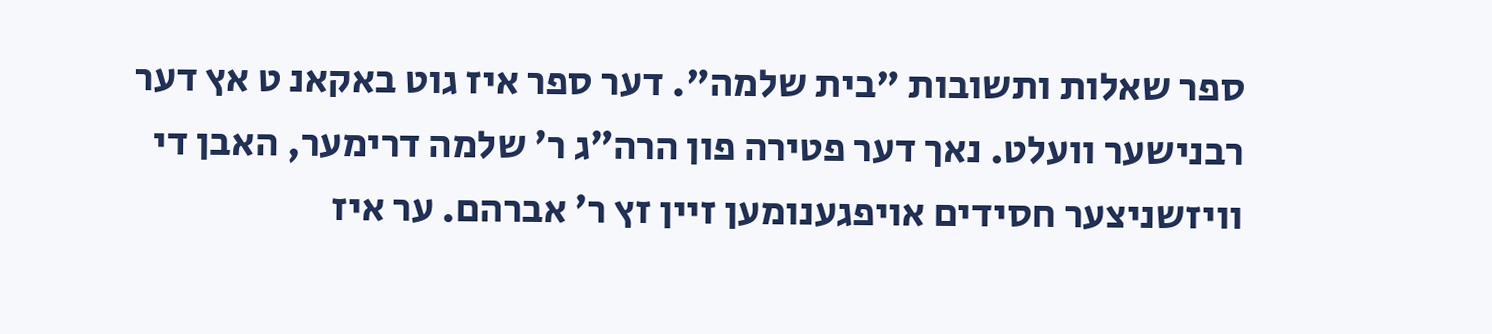ספר שאלות ותשובות "בית שלמה". דער ספר איז גוט באקאנ ט אץ דער רבנישער וועלט. נאך דער פטירה פון הרה״ג ר׳ שלמה דרימער, האבן די וויזשניצער חסידים אויפגענומען זיין זץ ר׳ אברהם. ער איז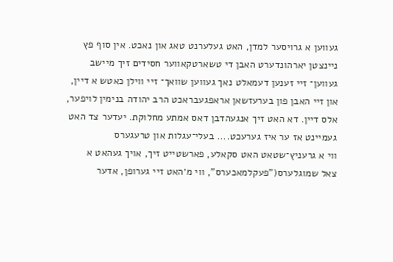געווען א גרויסער למדן, האט געלערנט טאג און נאכט. אין סוף פץ ניינצטן יארהונדערט האבן די טשארטקאווער חסידים זיך מיישב געווען־ זיי זענען דעמאלט נאך געווען שוואך־ זיי ווילן כאטש א דיין, און זיי האבן פון בערעזשאן אראפגעבראכט הרב יהודה בנימין לויפער, אלס דיין. דא האט זיך אנגעהדבן דאס אמתע מחלוקת. יעדער צד האט געמיינט אז ער איז גערעכט.... בעלי־עגלות און טרעגערס
ווי א גרעניץ־שטאט האט סקאלע, פארשטייט זיך, אויך געהאט א
צאל שמוגלערס("פעקלמאכערס", ווי מ׳האט זיי גערופן, אדער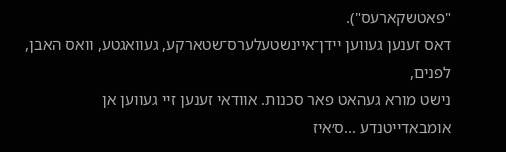"פאטשקארעס").
דאס זענען געווען יידן־איינשטעלערס־שטארקע, געוואגטע, וואס האבן, לפנים,
נישט מורא געהאט פאר סכנות. אוודאי זענען זיי געווען אן אומבאדייטנדע ...ס׳איז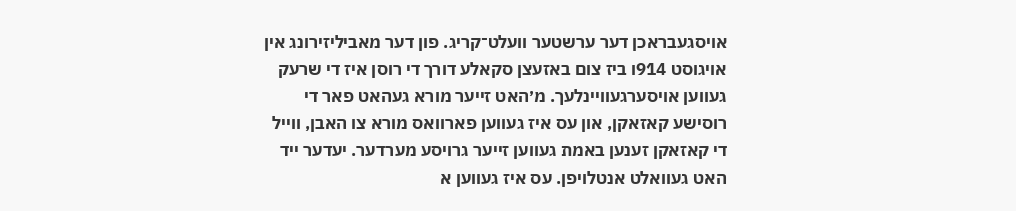אויסגעבראכן דער ערשטער וועלט־קריג. פון דער מאביליזירונג אין אויגוסט 914ו ביז צום באזעצן סקאלע דורך די רוסן איז די שרעק געווען אויסערגעוויינלעך. מ׳האט זייער מורא געהאט פאר די רוסישע קאזאקן, און עס איז געווען פארוואס מורא צו האבן, ווייל די קאזאקן זענען באמת געווען זייער גרויסע מערדער. יעדער ייד האט געוואלט אנטלויפן. עס איז געווען א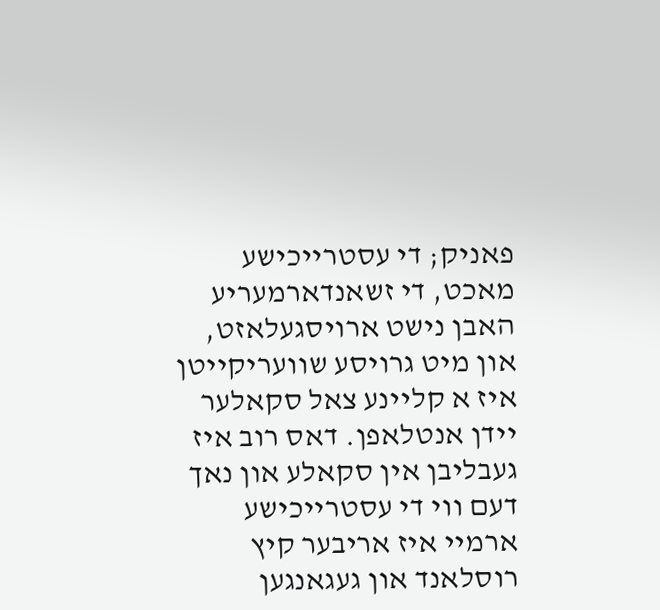פאניק; די עסטרייכישע מאכט, די זשאנדארמעריע האבן נישט ארויסגעלאזט, און מיט גרויסע שוועריקייטן איז א קליינע צאל סקאלער יידן אנטלאפן. דאס רוב איז געבליבן אין סקאלע און נאך דעם ווי די עסטרייכישע ארמיי איז אריבער קיץ רוסלאנד און געגאנגען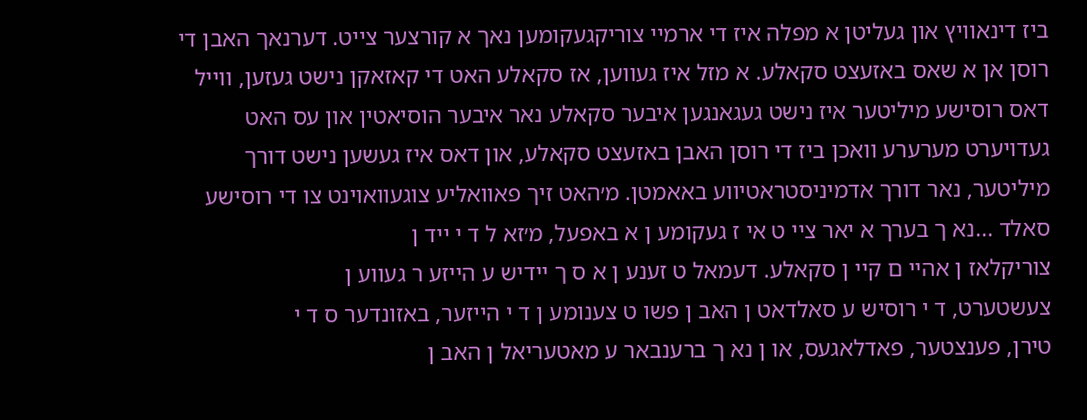ביז דינאוויץ און געליטן א מפלה איז די ארמיי צוריקגעקומען נאך א קורצער צייט. דערנאך האבן די רוסן אן א שאס באזעצט סקאלע. א מזל איז געווען, אז סקאלע האט די קאזאקן נישט געזען, ווייל דאס רוסישע מיליטער איז נישט געגאנגען איבער סקאלע נאר איבער הוסיאטין און עס האט געדויערט מערערע וואכן ביז די רוסן האבן באזעצט סקאלע, און דאס איז געשען נישט דורך מיליטער, נאר דורך אדמיניסטראטיווע באאמטן. מ׳האט זיך פאוואליע צוגעוואוינט צו די רוסישע סאלד ...נא ך בערך א יאר ציי ט אי ז געקומע ן א באפעל, מ׳זא ל ד י ייד ן
צוריקלאז ן אהיי ם קיי ן סקאלע. דעמאל ט זענע ן א ס ך יידיש ע הייזע ר געווע ן
צעשטערט, ד י רוסיש ע סאלדאט ן האב ן פשו ט צענומע ן ד י הייזער, באזונדער ס ד י
טירן, פענצטער, פאדלאגעס, או ן נא ך ברענבאר ע מאטעריאל ן האב ן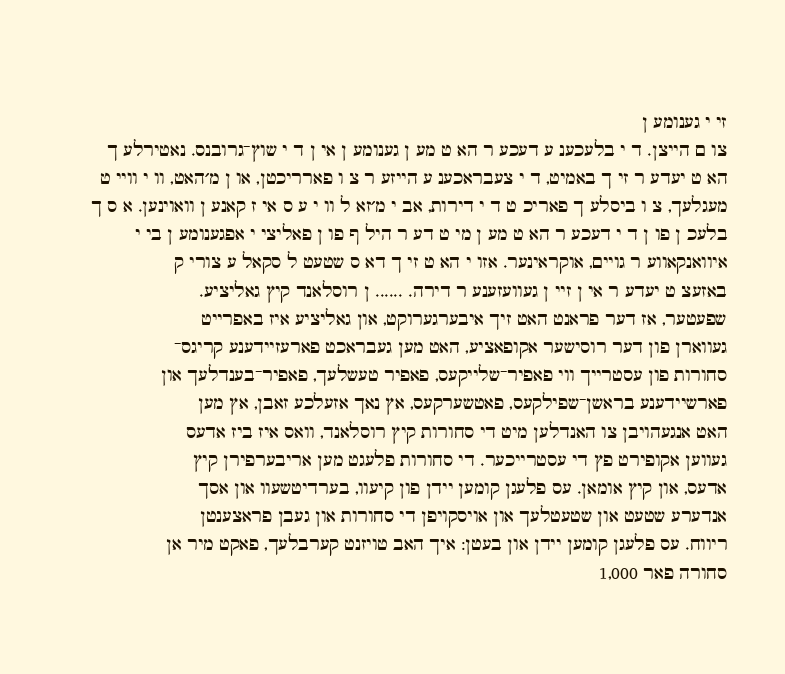זי י גענומע ן
צו ם הייצן. ד י בלעכענ ע דעכע ר הא ט מע ן גענומע ן אי ן ד י שוץ־גרובנס. נאטירלע ך
הא ט יעדע ר זי ך באמיט, ד י צעבראכענ ע הייזע ר צ ו פארריכטן, או ן מ׳האט, וו י וויי ט
מעגלעך, צ ו ביסלע ך פאריכ ט ד י דירות, אב י מ׳זא ל וו י ע ס אי ז קאנע ן וואוינען. א ס ך
בלעכ ן פו ן ד י דעכע ר הא ט מע ן מי ט דע ר היל ף פו ן פאליצי י אפגענומע ן בי י
איוואנקאווע ר גויים, אוקראינער. אזו י הא ט זי ך דא ס שטעט ל סקאל ע צורי ק
באזעצ ט יעדע ר אי ן זיי ן געוועזענע ר דירה. ...... ן רוסלאנד קיץ גאליציע.
שפעטער, אז דער פראנט האט זיך איבערגערוקט, און גאליציע איז באפרייט
געווארן פון דער רוסישער אקופאציע, האט מען געבראכט פארעזיידענע קריגס־
סחורות פון עסטרייך ווי פאפיר־שלייקעס, פאפיר טעשלעך, פאפיר־בענדלעך און
פארשיידענע בראשן־שפילקעס, פאטשערקעס, אץ נאך אזעלכע זאבן, אץ מען
האט אנגעהויבן צו האנדלען מיט די סחורות קיץ רוסלאנד, וואס איז ביז אדעס
געווען אקופירט פץ די עסטרייכער. די סחורות פלעגט מען אריבערפירן קיץ
אדעס, און קיץ אומאן. עס פלעגן קומען יידן פון קיעוו, בערדיטשעוו און אסך
אנדערע שטעט און שטעטלעך און אויסקויפן די סחורות און געבן פראצענטן
ריווח. עס פלעגן קומען יידן און בעטן: איך האב טויזנט קערבלעך, פאקט מיר אן
סחורה פאר 1,000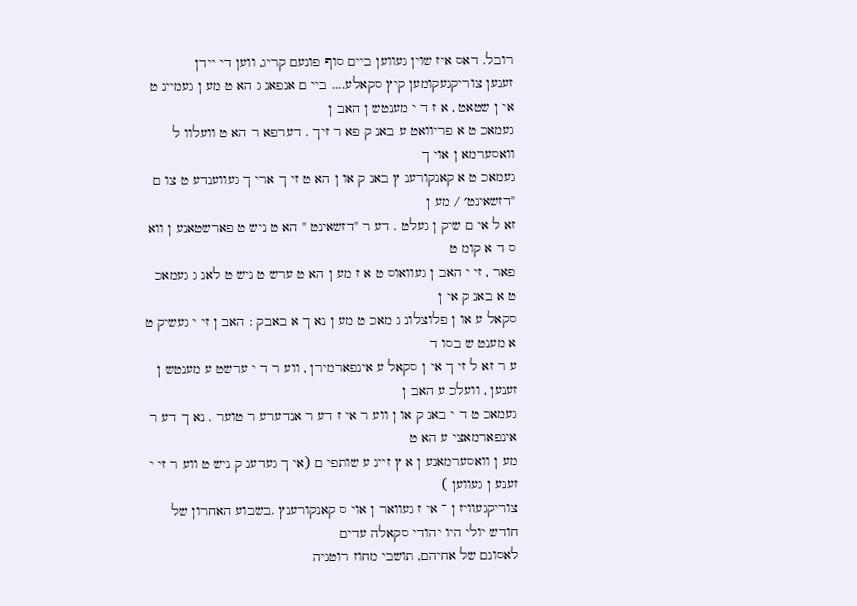רובל. דאס איז שוין געווען ביים סוף פונעם קריג, ווען די יידן
זענען צוריקגעקומען קיץ סקאלע.... ביי ם אנפאנ ג הא ט מע ן געמיינ ט אי ן שטאט , א ז ד י מענטש ן האב ן
געמאכ ט א פריוואט ע באנ ק פא ר זיך . דערפא ר הא ט וועלוו ל וואסערמא ן אוי ך
געמאכ ט א קאנקורענ ץ באנ ק או ן הא ט זי ך ארי ך געווענדע ט צו ם "דזשאינט׳ / מע ן
זא ל אי ם שיק ן געלט . דע ר "דזשאינט " הא ט ניש ט פארשטאנע ן ווא ס ד א קומ ט
פאר , זי י האב ן געוואוס ט א ז מע ן הא ט ערש ט ניש ט לאנ ג געמאכ ט א באנ ק אי ן
סקאל ע או ן פלוצלונ ג מאכ ט מע ן נא ך א באבק : האב ן זי י געשיק ט א מענט ש בסו ד
ע ר זא ל זי ך אי ן סקאל ע אינפארמירן , ווע ר ד י ערשט ע מענטש ן זענען , וועלכ ע האב ן
געמאכ ט ד י באנ ק או ן ווע ר אי ז דע ר אנדערע ר טוער . נא ך דע ר אינפארמאצי ע הא ט
מע ן וואסערמאנע ן א ץ זיינ ע שותפי ם (אי ך געדענ ק ניש ט ווע ר זי י זענע ן געווען )
צוריקגעוויז ן ־ אי ז געוואר ן אוי ס קאנקורענץ .בשבוע האחרון של חודש יולי היו יהודי סקאלה עדים
לאסונם של אחיהם, תושבי מחוז רוטניה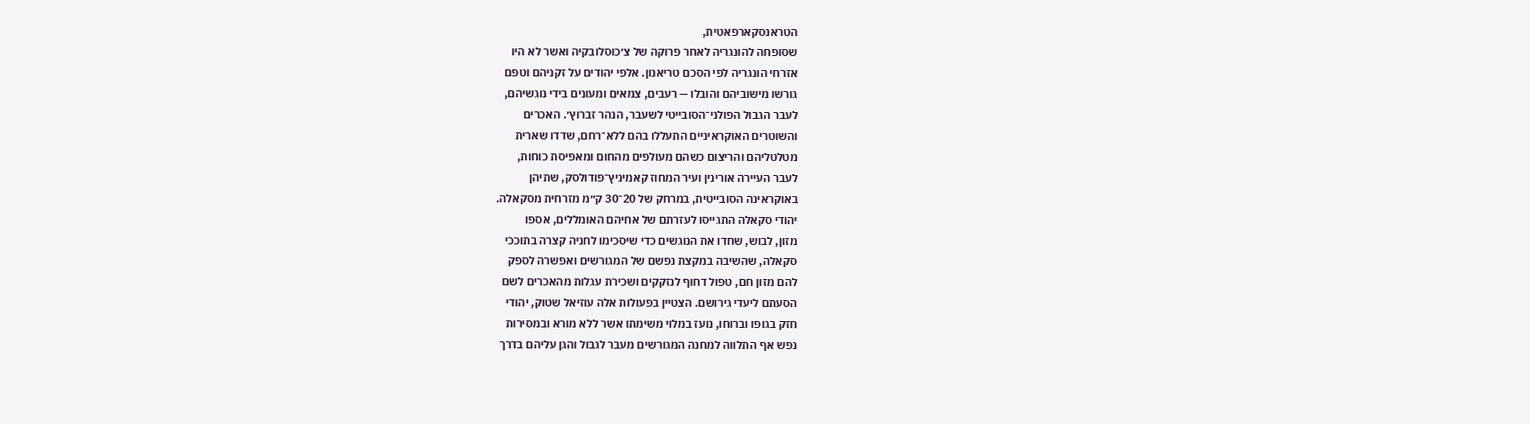הטראנסקארפאטית,
שסופחה להונגריה לאחר פרוקה של צ׳כוסלובקיה ואשר לא היו
אזרחי הונגריה לפי הסכם טריאנון. אלפי יהודים על זקניהם וטפם
גורשו מישוביהם והובלו — רעבים, צמאים ומעונים בידי נוגשיהם,
לעבר הגבול הפולני־הסובייטי לשעבר, הנהר זברוץ׳. האכרים
והשוטרים האוקראיניים התעללו בהם ללא־רחם, שדדו שארית
מטלטליהם והריצום כשהם מעולפים מהחום ומאפיסת כוחות,
לעבר העיירה אורינין ועיר המחוז קאמיניץ־פודולסק, שתיהן
באוקראינה הסובייטית, במרחק של 20־30 ק״מ מזרחית מסקאלה.
יהודי סקאלה התגייסו לעזרתם של אחיהם האומללים, אספו
מזון, לבוש, שחדו את הנוגשים כדי שיסכימו לחניה קצרה בתוככי
סקאלה, שהשיבה במקצת נפשם של המגורשים ואפשרה לספק
להם מזון חם, טפול דחוף לנזקקים ושכירת עגלות מהאכרים לשם
הסעתם ליעדי גירושם. הצטיין בפעולות אלה עוזיאל שטוק, יהודי
חזק בגופו וברוחו, נועז במלוי משימתו אשר ללא מורא ובמסירות
נפש אף התלווה למחנה המגורשים מעבר לגבול והגן עליהם בדרך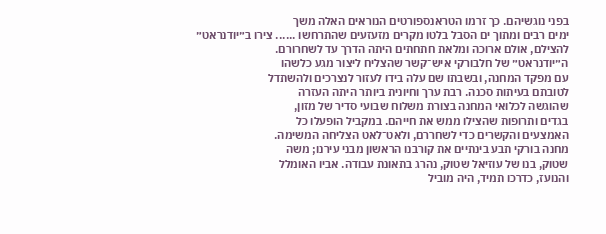בפני נוגשיהם. כך זרמו הטראנספורטים הנוראים האלה משך
ימים רבים ומתוך ים הסבל בלטו מקרים מזעזעים שהתרחשו ...... צירו ב״יודנראט״
להצילם, אולם ארוכה ומלאת חתחתים היתה הדרך עד לשחרורם.
ה״יודנראט״ של חלבורקי איש־קשר שהצליח ליצור מגע כלשהו
עם מפקד המחנה, ובשבתו שם עלה בידו לעזור לנצרכים ולהשתדל
לטובתם בעיתות סכנה. רבת ערך וחיונית ביותר היתה העזרה
שהוגשה לכלואי המחנה בצורת משלוח שבועי סדיר של מזון,
בגדים ותרופות שהצילו ממש את חייהם. במקביל הופעלו כל
האמצעים והקשרים כדי לשחררם, ולאט־לאט הצליחה המשימה.
מחנה בורקי תבע בינתיים את קורבנו הראשון מבני עירנו; משה
שטוק, בנו של עוזיאל שטוק, נהרג בתאונת עבודה. אביו האומלל
והנועז, כדרכו תמיד, היה מוביל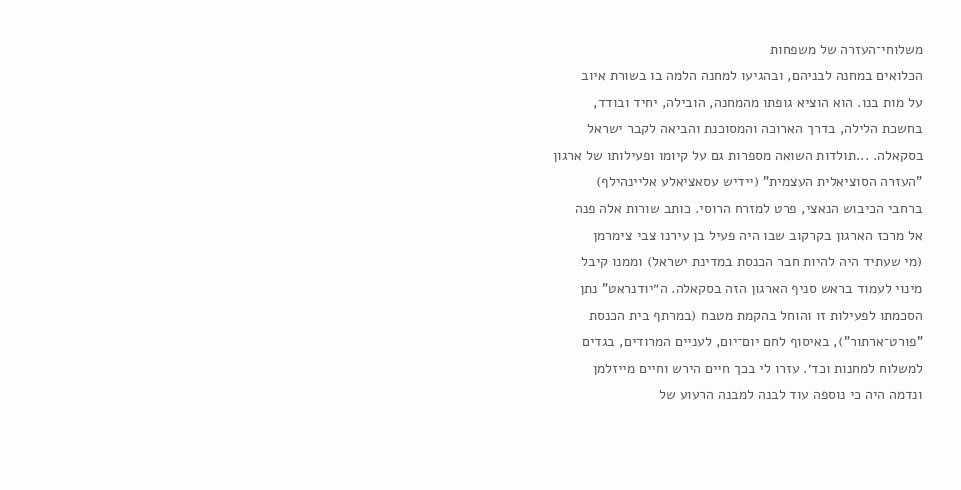משלוחי־העזרה של משפחות
הכלואים במחנה לבניהם, ובהגיעו למחנה הלמה בו בשורת איוב
על מות בנו. הוא הוציא גופתו מהמחנה, הובילה, יחיד ובודד,
בחשכת הלילה, בדרך הארוכה והמסוכנת והביאה לקבר ישראל
בסקאלה. ...תולדות השואה מספרות גם על קיומו ופעילותו של ארגון
"העזרה הסוציאלית העצמית" (יידיש עסאציאלע אליינהילף)
ברחבי הכיבוש הנאצי, פרט למזרח הרוסי. כותב שורות אלה פנה
אל מרכז הארגון בקרקוב שבו היה פעיל בן עירנו צבי צימרמן
(מי שעתיד היה להיות חבר הכנסת במדינת ישראל) וממנו קיבל
מינוי לעמוד בראש סניף הארגון הזה בסקאלה. ה״יודנראט" נתן
הסכמתו לפעילות זו והוחל בהקמת מטבח (במרתף בית הכנסת
"פורט־ארתור"), באיסוף לחם יום־יום, לעניים המרודים, בגדים
למשלוח למחנות וכד׳. עזרו לי בכך חיים הירש וחיים מייזלמן
ונדמה היה כי נוספה עוד לבנה למבנה הרעוע של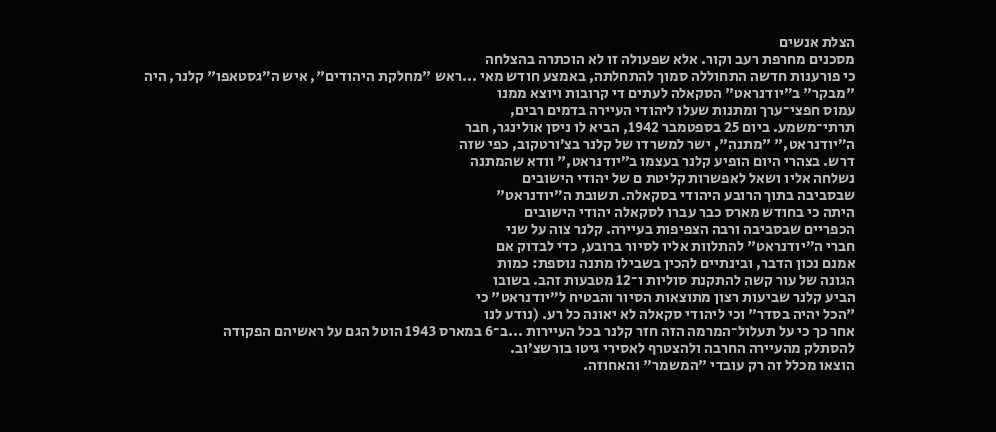הצלת אנשים
מסכנים מחרפת רעב וקור. אלא שפעולה זו לא הוכתרה בהצלחה
כי פורענות חדשה התחוללה סמוך להתחלתה, באמצע חודש מאי ...ראש "מחלקת היהודים", איש ה״גסטאפו" קלנר, היה
"מבקר" ב״יודנראט" הסקאלה לעתים די קרובות ויוצא ממנו
עמוס חפצי־ערך ומתנות שעלו ליהודי העיירה בדמים רבים,
תרתי־משמע. ביום 25 בספטמבר 1942, הביא לו ניסן אולינגר, חבר
ה״יודנראט," "מתנה", ישר למשרדו של קלנר בצ׳ורטקוב, כפי שזה
דרש. בצהרי היום הופיע קלנר בעצמו ב״יודנראט," וודא שהמתנה
נשלחה אליו ושאל לאפשרות קליטת ם של יהודי הישובים
שבסביבה בתוך הרובע היהודי בסקאלה. תשובת ה״יודנראט"
היתה כי בחודש מארס כבר עברו לסקאלה יהודי הישובים
הכפריים שבסביבה ורבה הצפיפות בעיירה. קלנר צוה על שני
חברי ה״יודנראט" להתלוות אליו לסיור ברובע, כדי לבדוק אם
אמנם נכון הדבר, ובינתיים להכין בשבילו מתנה נוספת: כמות
הגונה של עור קשה להתקנת סוליות ו־12 מטבעות זהב. בשובו
הביע קלנר שביעות רצון מתוצאות הסיור והבטיח ל״יודנראט" כי
"הכל יהיה בסדר" וכי ליהודי סקאלה לא יאונה כל רע. (נודע לנו
אחר כך כי על תעלול־המרמה הזה חזר קלנר בכל העיירות ...ב־6 במארס 1943 הוטל הגם על ראשיהם הפקודה
להסתלק מהעיירה החרבה ולהצטרף לאסירי גיטו בורשצ׳וב.
הוצאו מכלל זה רק עובדי "המשמר" והאחוזה.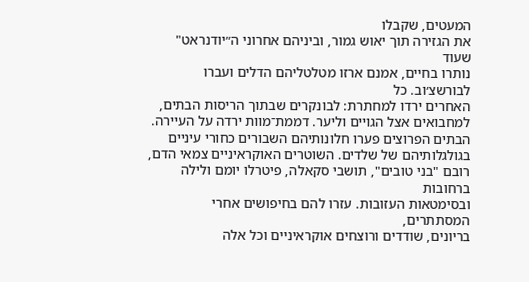המעטים, שקבלו
את הגזירה תוך יאוש גמור, וביניהם אחרוני ה״יודנראט" שעוד
נותרו בחיים, אמנם ארזו מטלטליהם הדלים ועברו לבורשצ׳וב. כל
האחרים ירדו למחתרת: לבונקרים שבתוך הריסות הבתים,
למחבואים אצל הגויים וליער. דממת־מוות ירדה על העיירה.
הבתים הפרוצים פערו חלונותיהם השבורים כחורי עיניים
בגולגלותיהם של שלדים. השוטרים האוקראיניים צמאי הדם,
רובם "בני טובים", תושבי סקאלה, פיטרלו יומם ולילה ברחובות
ובסימטאות העזובות. עזרו להם בחיפושים אחרי המסתתרים,
בריונים, שודדים ורוצחים אוקראיניים וכל אלה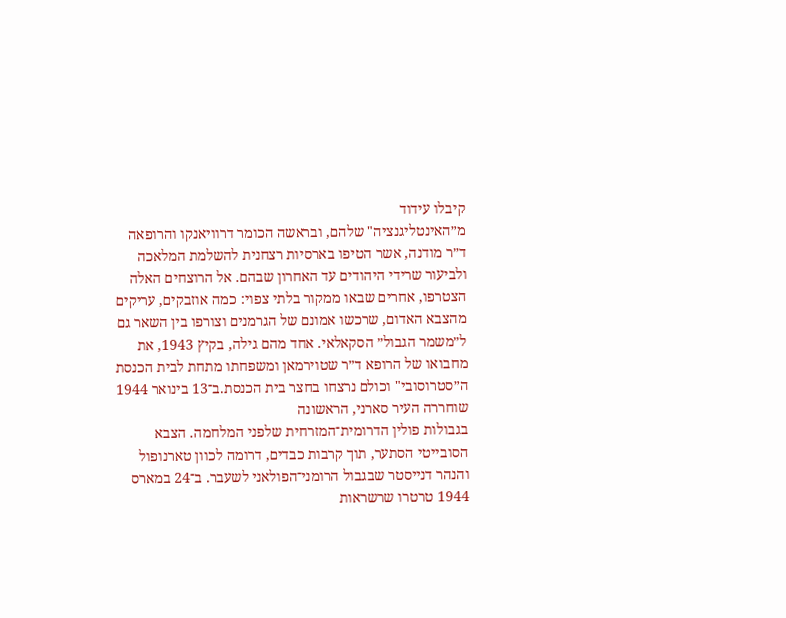קיבלו עידוד
מ״האינטליגנציה" שלהם, ובראשה הכומר דרוויאנקו והרופאה
ד״ר מודנה, אשר הטיפו בארסיות רצחנית להשלמת המלאכה
ולביעור שרידי היהודים עד האחרון שבהם. אל הרוצחים האלה
הצטרפו, אחרים שבאו ממקור בלתי צפוי: כמה אוזבקים, עריקים
מהצבא האדום, שרכשו אמונם של הגרמנים וצורפו בין השאר גם
ל״משמר הגבול״ הסקאלאי. אחד מהם גילה, בקיץ 1943, את
מחבואו של הרופא ד״ר שטוירמאן ומשפחתו מתחת לבית הכנסת
ה״סטרוסובי" וכולם נרצחו בחצר בית הכנסת.ב־13 בינואר 1944 שוחררה העיר סארני, הראשונה
בגבולות פולין הדרומית־המזרחית שלפני המלחמה. הצבא
הסובייטי הסתער, תוך קרבות כבדים, דרומה לכוון טארנופול
והנהר דנייסטר שבגבול הרומני־הפולאני לשעבר. ב־24 במארס
1944 טרטרו שרשראות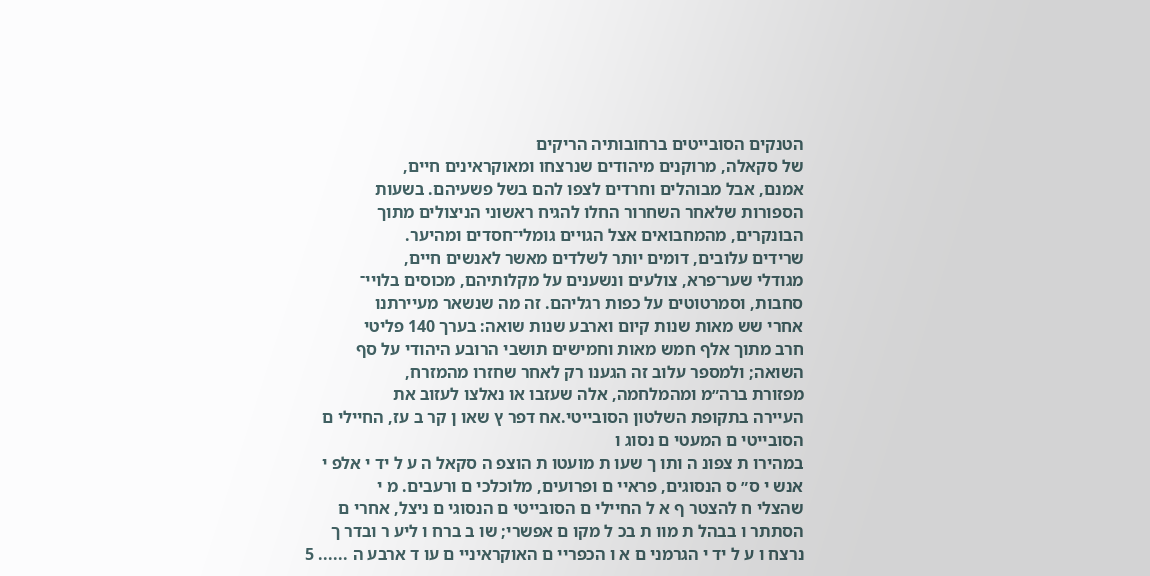הטנקים הסובייטים ברחובותיה הריקים
של סקאלה, מרוקנים מיהודים שנרצחו ומאוקראינים חיים,
אמנם, אבל מבוהלים וחרדים לצפו להם בשל פשעיהם. בשעות
הספורות שלאחר השחרור החלו להגיח ראשוני הניצולים מתוך
הבונקרים, מהמחבואים אצל הגויים גומלי־חסדים ומהיער.
שרידים עלובים, דומים יותר לשלדים מאשר לאנשים חיים,
מגודלי שער־פרא, צולעים ונשענים על מקלותיהם, מכוסים בלויי־
סחבות, וסמרטוטים על כפות רגליהם. זה מה שנשאר מעיירתנו
אחרי שש מאות שנות קיום וארבע שנות שואה: בערך 140 פליטי
חרב מתוך אלף חמש מאות וחמישים תושבי הרובע היהודי על סף
השואה; ולמספר עלוב זה הגענו רק לאחר שחזרו מהמזרח,
מפזורת ברה״מ ומהמלחמה, אלה שעזבו או נאלצו לעזוב את
העיירה בתקופת השלטון הסובייטי.אח דפר ץ שאו ן קר ב עז, החיילי ם הסובייטי ם המעטי ם נסוג ו
במהירו ת צפונ ה ותו ך שעו ת מועטו ת הוצפ ה סקאל ה ע ל יד י אלפ י
אנש י ס״ ס הנסוגים, פראיי ם ופרועים, מלוכלכי ם ורעבים. מ י
שהצלי ח להצטר ף א ל החיילי ם הסובייטי ם הנסוגי ם ניצל, אחרי ם
הסתתר ו בבהל ת מוו ת בכ ל מקו ם אפשרי; שו ב ברח ו ליע ר ובדר ך
נרצח ו ע ל יד י הגרמני ם א ו הכפריי ם האוקראיניי ם עו ד ארבע ה ...... 5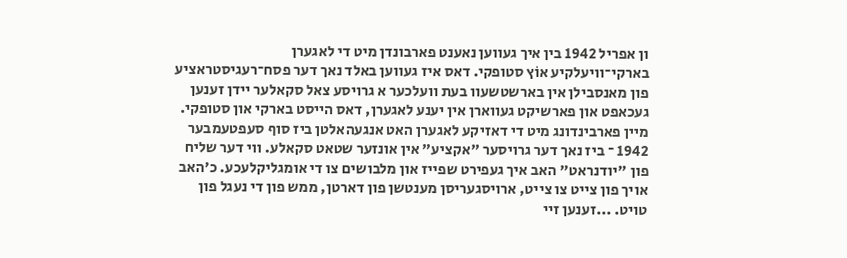ון אפריל 1942 בין איך געווען נאענט פארבונדן מיט די לאגערן
בארקי־וויעלקיע אוֹץ סטופקי. דאס איז געווען באלד נאך דער פסח־רעגיסטראציע
פון מאנסבילן אין בארשטשעוו בעת וועלכער א גרויסע צאל סקאלער יידן זענען
געכאפט און פארשיקט געווארן אין יענע לאגערן, דאס הייסט בארקי און סטופקי.
מיין פארבינדונג מיט די דאזיקע לאגערן האט אנגעהאלטן ביז סוף סעפטעמבער
1942 ־ ביז נאך דער גרויסער "אקציע" אין אונזער שטאט סקאלע. ווי דער שליח
פון "יודנראט" האב איך געפירט שפייז און מלבושים צו די אומגליקלעכע. כ׳האב
אויך פון צייט צו צייט, ארויסגעריסן מענטשן פון דארטן, ממש פון די נעגל פון
טויט. ...זענען זיי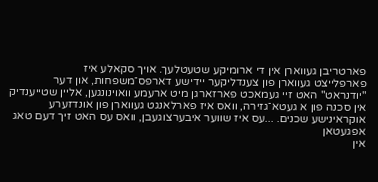פארטריבן געווארן אין די ארומיקע שטעטלעך. אויך סקאלע איז
פארפלייצט געווארן פון צענדליקער יידישע דארפס־משפחות, און דער
"יודנראט" האט זיי געמאכט פארזארגן מיט ארעמע וואוינונגען, אליין שטייענדיק
אין סכנה פון א געטא־גזירה, וואס איז פארלאנגט געווארן פון אונדזערע
אוקראינישע שכנים. ...עס איז שווער איבערצוגעבן, וואס עס האט זיך דעם טאג אפגעטאן
אין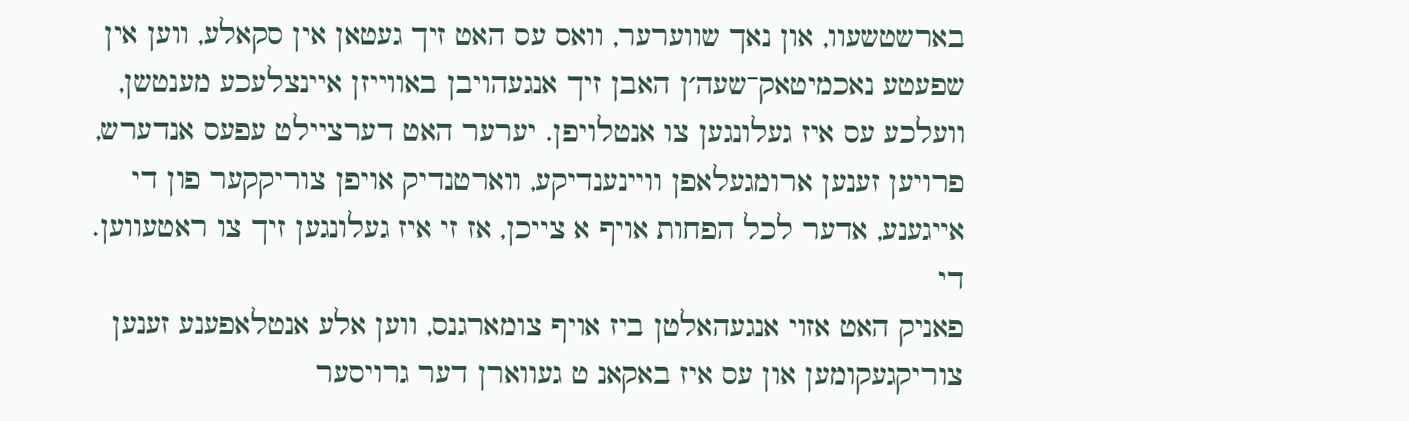בארשטשעוו, און נאך שווערער, וואס עס האט זיך געטאן אין סקאלע, ווען אין
שפעטע נאכמיטאק־שעה׳ן האבן זיך אנגעהויבן באווייזן איינצלעכע מענטשן,
וועלכע עס איז געלונגען צו אנטלויפן. יערער האט דערציילט עפעס אנדערש,
פרויען זענען ארומגעלאפן וויינענדיקע, ווארטנדיק אויפן צוריקקער פון די
אייגענע, אדער לכל הפחות אויף א צייכן, אז זי איז געלונגען זיך צו ראטעווען. די
פאניק האט אזוי אנגעהאלטן ביז אויף צומארגנס, ווען אלע אנטלאפענע זענען
צוריקגעקומען און עס איז באקאנ ט געווארן דער גרויסער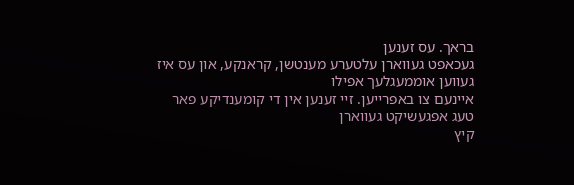בראך. עס זענען
געכאפט געווארן עלטערע מענטשן, קראנקע, און עס איז געווען אוממעגלעך אפילו
איינעם צו באפרייען. זיי זענען אין די קומענדיקע פאר טעג אפגעשיקט געווארן
קיץ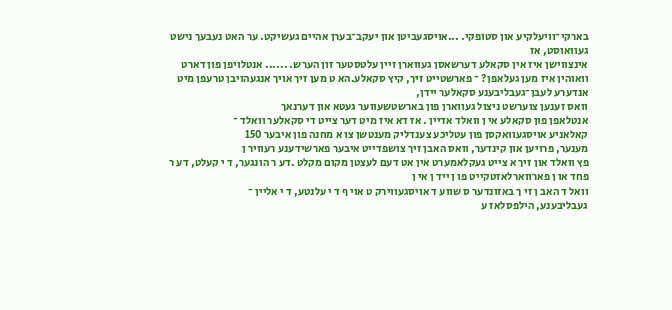בארקי־וויעלקיע און סטופקי. ...אויסגעביטן און יעקב־בערן אהיים געשיקט. ער האט נעבעך נישט געוואוסט, אז
אינצווישן איז אין סקאלע דערשאסן געווארן זיין עלטסטער זון הערש. ...... אנטלויפן פון דארט וואוהין איז מען געלאפן? ־ פארשטייט זיך, קיץ סקאלע.הא ט מען זיך אויך אנגעהויבן טרעפן מיט אנדערע לעבן־געבליבענע סקאלער יידן,
וואס זענען צוערשט ניצול געווארן פון בארשטשעווער געטא און דערנאך
אנטלאפן פון סקאלע אי ן וואלד אדיין . אז דא איז מיט דער צייט די סקאלער וואלד ־
קאלאניע אויסגעוואקסן פון עטליכע צענדליק מענטשן צו א מחנה פון איבער 150
מענער, פרויען און קינדער, וואס האבן זיך צושפדייט איבער פארשידענע רעוויר ן
פץ וואלד און זיך א צייט געקלאמערט אין אט דעם לעצטן מקום מקלט .דע ר הונגער, ד י קעלט, דע ר פחד או ן פארווארלאזטקייט פו ן ייד ן אי ן
וואל ד האב ן זי ך באזונדער ס שווע ד אויסגעווירק ט אוי ף ד י עלנטע, ד י אליין ־
געבליבענע, הילפסלאז ע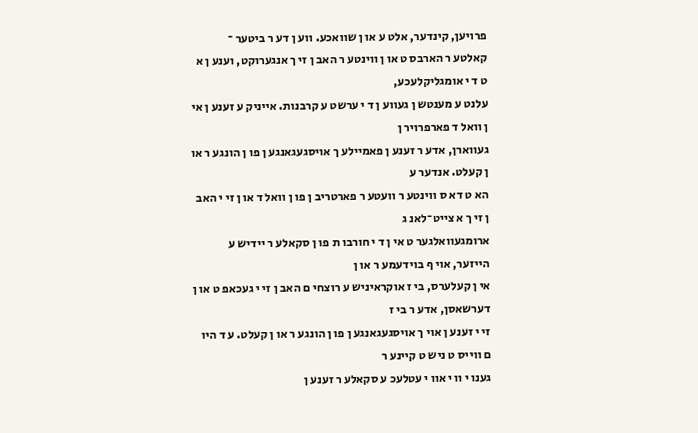פרויען, קינדער, אלט ע או ן שוואכע. ווע ן דע ר ביטער ־
קאלטע ר הארבס ט או ן ווינטע ר האב ן זי ך אנגערוקט, וענע ן א ט ד י אומגליקלעכע,
עלנט ע מענטש ן געווע ן ד י ערשט ע קרבנות. אייניק ע זענע ן אי ן וואל ד פארפרויר ן
געווארן, אדע ר זענע ן פאמיילע ך אויסגעגאנגע ן פו ן הונגע ר או ן קעלט. אנדער ע
הא ט דא ס ווינטע ר וועטע ר פארטריב ן פו ן וואל ד או ן זי י האב ן זי ך א צייט־לאנ ג
ארומגעוואלגער ט אי ן ד י חורבו ת פו ן סקאלע ר יידיש ע הייזער, אוי ף בוידעמע ר או ן
אי ן קעלערס, בי ז אוקראיניש ע רוצחי ם האב ן זי י געכאפ ט או ן דערשאסן, אדע ר בי ז
זי י זענע ן אוי ך אויסגעגאנגע ן פו ן הונגע ר או ן קעלט. ע ד היו ם ווייס ט ניש ט קיינע ר
גענו י וו י אוו י עטלעכ ע סקאלע ר זענע ן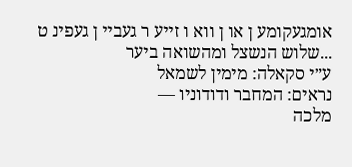אומגעקומע ן או ן ווא ו זייע ר געביי ן געפינ ט ...שלוש הנשצל ומהשואה ביער
ע״י סקאלה: מימין לשמאל
נראים: המחבר ודודוניו —
מלכה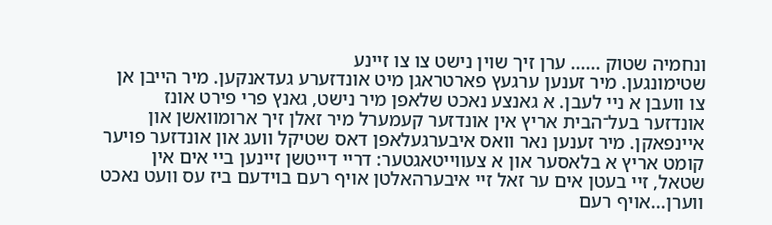ונחמיה שטוק ...... ערן זיך שוין נישט צו צו זיינע
שטימונגען. מיר זענען ערגעץ פארטראגן מיט אונדזערע געדאנקען. מיר הייבן אן
צו וועבן א ניי לעבן. א גאנצע נאכט שלאפן מיר נישט, גאנץ פרי פירט אונז
אונדזער בעל־הבית אריץ אין אונדזער קעמערל מיר זאלן זיך ארומוואשן און
איינפאקן. מיר זענען נאר וואס איבערגעלאפן דאס שטיקל וועג און אונדזער פויער
קומט אריץ א בלאסער און א צעווייטאגטער: דריי דייטשן זיינען ביי אים אין
שטאל, זיי בעטן אים ער זאל זיי איבערהאלטן אויף רעם בוידעם ביז עס וועט נאכט
ווערן...אויף רעם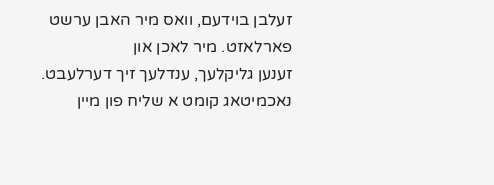זעלבן בוידעם, וואס מיר האבן ערשט פארלאזט. מיר לאכן און
זענען גליקלעך, ענדלעך זיך דערלעבט. נאכמיטאג קומט א שליח פון מיין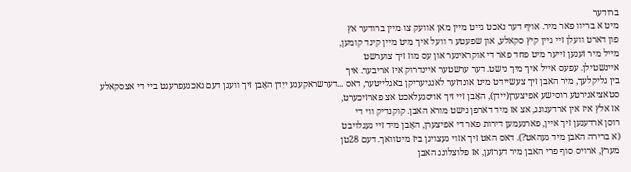ברודער
מיט א בריוו פאר מיר. אויף דער נאכט גייט מיין מאן אוועק צו מיין ברודער אץ
פון דארט וועלן זיי גיין קיץ סקאלע, און שפעטע ר וועל איך מיט מיין קינד קומען,
מייל מיר זענען זייער מיט פחד פאר די אוקראינער און עס מוז זיך צוערשט
איינשטילן. עפעס אייל איך מיך נישט. דער ערשטער איינדרוק איז אריבער. איך
בין גליקלעך, מיר האבן זיך צעשיידט מיט אונדזער לאנגיעריקן באגלייטער, דאס ...דערשראקענע ייִדן האָבן זיך וועגן דעם נאכגעפרעגט ביי די אצסקאלע
סטאציאנירטע רוסישע אפיצערן(יידן), האָבן זיי זיך אויסגעלאכט אצ פארזיכערט,
אז אלץ איז אין ארדענונג, אצ אז מיד דארפן נישט מורא האבן. קוקנדיק ווי די
רוסן ארדענען זיך איין, פארנעמען דירות פאר די אפיצערן, האָבן מיד זיי געגלויבט
(א ברירה האבן מיד געהאט?). דאס האט זיך אזוי געצויגן ביז מיטוואך. דעם 28טן
מערץ, ארויס סוף פרי האבן מיר דערזען, אז פלוצלונג האבן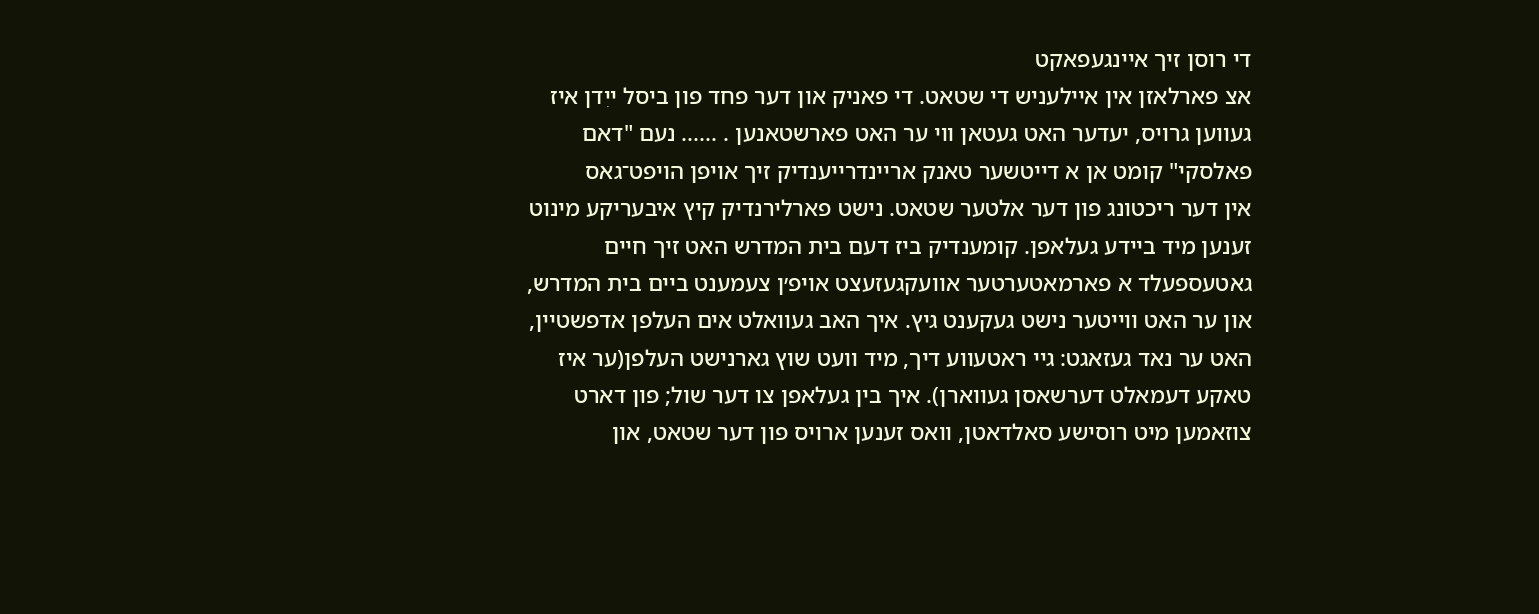די רוסן זיך איינגעפאקט
אצ פארלאזן אין איילעניש די שטאט. די פאניק און דער פחד פון ביסל ייִדן איז
געווען גרויס, יעדער האט געטאן ווי ער האט פארשטאנען . ...... נעם "דאם
פאלסקי" קומט אן א דייטשער טאנק אריינדרייענדיק זיך אויפן הויפט־גאס
אין דער ריכטונג פון דער אלטער שטאט. נישט פארלירנדיק קיץ איבעריקע מינוט
זענען מיד ביידע געלאפן. קומענדיק ביז דעם בית המדרש האט זיך חיים
גאטעספעלד א פארמאטערטער אוועקגעזעצט אויפ׳ן צעמענט ביים בית המדרש,
און ער האט ווייטער נישט געקענט גיץ. איך האב געוואלט אים העלפן אדפשטיין,
האט ער נאד געזאגט: גיי ראטעווע דיך, מיד וועט שוץ גארנישט העלפן(ער איז
טאקע דעמאלט דערשאסן געווארן). איך בין געלאפן צו דער שול; פון דארט
צוזאמען מיט רוסישע סאלדאטן, וואס זענען ארויס פון דער שטאט, און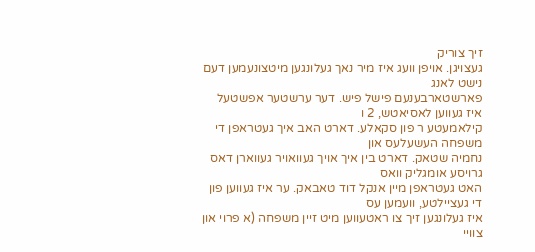זיך צוריק
געצויגן. אויפן וועג איז מיר נאך געלונגען מיטצונעמען דעם נישט לאנג
פארשטארבענעם פישל פיש. דער ערשטער אפשטעל איז געווען לאסיאטש, 2 ו
קילאמעטע ר פון סקאלע. דארט האב איך געטראפן די משפחה העשעלעס און
נחמיה שטאק. דארט בין איך אויך געוואויר געווארן דאס גרויסע אומגליק וואס
האט געטראפן מיין אנקל דוד טאבאק. ער איז געווען פון די געציילטע, וועמען עס
איז געלונגען זיך צו ראטעווען מיט זיין משפחה (א פרוי און צוויי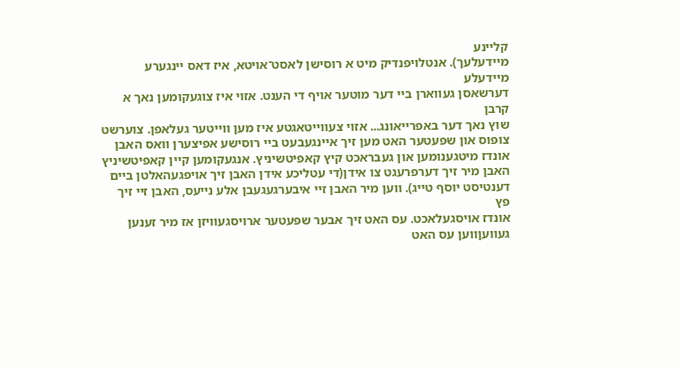קליינע
מיידעלעך). אנטלויפנדיק מיט א רוסישן לאסט־אויטא, איז דאס יינגערע מיידעלע
דערשאסן געווארן ביי דער מוטער אויף די הענט. אזוי איז צוגעקומען נאך א קרבן
שוץ נאך דער באפרייאונג... אזוי צעווייטאגטע איז מען ווייטער געלאפן. צוערשט
צופוס און שפעטער האט מען זיך איינגעבעט ביי רוסישע אפיצערן וואס האבן
אונדז מיטגענומען און געבראכט קיץ קאפיטשיניץ. אנגעקומען קיין קאפיטשיניץ
האבן מיר זיך דערפרעגט צו אידן(די עטליכע אידן האבן זיך אויפגעהאלטן ביים
דענטיסט יוסף טייג). ווען מיר האבן זיי איבערגעגעבן אלע נייעס, האבן זיי זיך פץ
אונדז אויסגעלאכט. עס האט זיך אבער שפעטער ארויסגעוויזן אז מיר זענען געוועןווען עס האט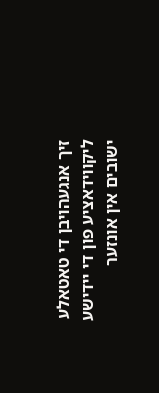זיך אנגעהויבן די טאטאלע ליקווידאציע פון די יידישע
ישובים אין אונזער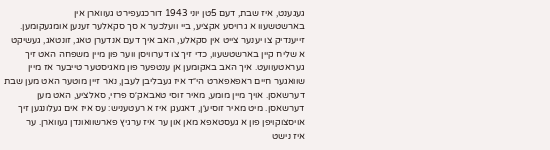געגענט, איז שבת, דעם 5טן יוני 1943 דורכגעפירט געווארן אין
בארשטשעוו א גרויסע אקציע, ביי וועלכער א סך סקאלער זענען אומגעקומען.
זייענדיק צו יענער צייט אין סקאלע, האב איך דעם אנדערן טאג, זונטאג, געשיקט
א שליח קיין בארשטשעוו, כדי זיך צו דערוויסן ווער פון מיין משפחה האט זיך
געראטעוועט. איך האב באקומען אן ענטפער פון מאגיסטער טייבער אז מיין
שוואגער חיים ראפאפארט הי״ד איז געבליבן לעבן, נאר זיין מוטער האט מען שבת
דערשאסן. אויך מיין מומע, מאיר זוסי טאבאק׳ס פרזי, סאלציע, האט מען
דערשאסן. מיט מאיר זוסיע׳ן, דאגעגן איז א רעטעניש: עס איז אים געלונגען זיך
אויסצוקויפן פון א געסטאפא מאן און ער איז ערגיץ פארשוואונדן געווארן. ער
איז נישט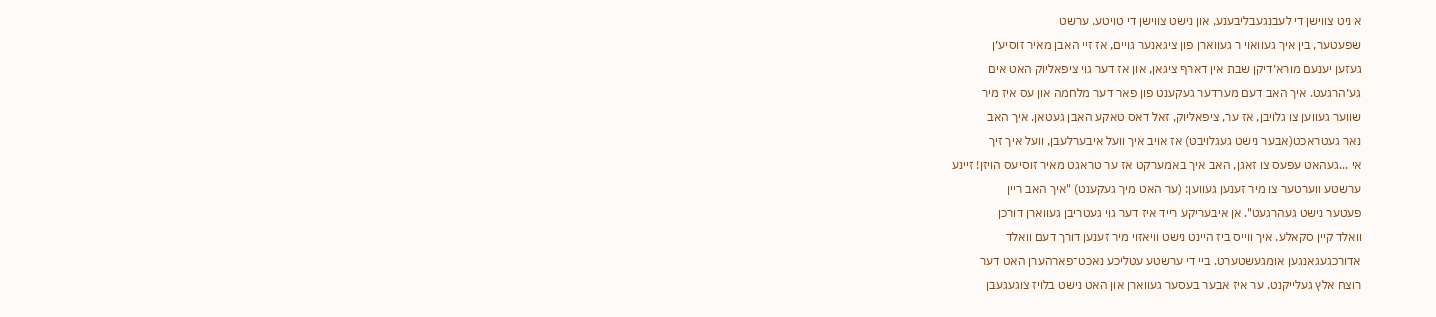א ניט צווישן די לעבנגעבליבענע, און נישט צווישן די טויטע. ערשט
שפעטער, בין איך געוואוי ר געווארן פון ציגאנער גויים, אז זיי האבן מאיר זוסיע׳ן
געזען יענעם מורא׳דיקן שבת אין דארף ציגאן, און אז דער גוי ציפאליוק האט אים
גע׳הרגעט. איך האב דעם מערדער געקענט פון פאר דער מלחמה און עס איז מיר
שווער געווען צו גלויבן, אז ער, ציפאליוק, זאל דאס טאקע האבן געטאן. איך האב
נאר געטראכט(אבער נישט געגלויבט) אז אויב איך וועל איבערלעבן, וועל איך זיך
אי ...געהאט עפעס צו זאגן, האב איך באמערקט אז ער טראגט מאיר זוסיעס הויזן! זיינע
ערשטע ווערטער צו מיר זענען געווען: (ער האט מיך געקענט) "איך האב ריין
פעטער נישט געהרגעט". אן איבעריקע רייד איז דער גוי געטריבן געווארן דורכן
וואלד קיין סקאלע. איך ווייס ביז היינט נישט וויאזוי מיר זענען דורך דעם וואלד
אדורכגעגאנגען אומגעשטערט. ביי די ערשטע עטליכע נאכט־פארהערן האט דער
רוצח אלץ געלייקנט. ער איז אבער בעסער געווארן און האט נישט בלויז צוגעגעבן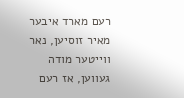רעם מארד איבער מאיר זוסיען, נאר ווייטער מודה געווען, אז רעם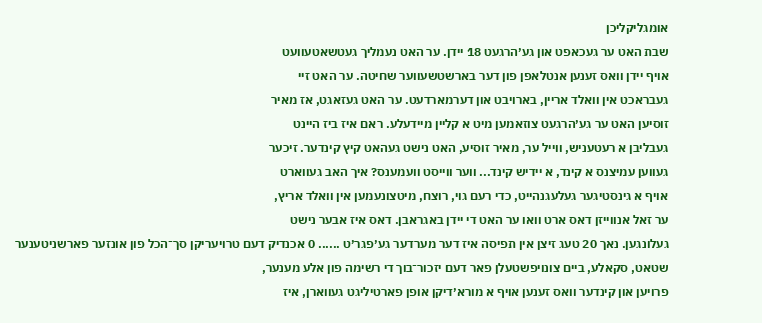אומגליקליכן
שבת האט ער געכאפט און גע׳הרגעט 18 יידן. ער האט נעמליך געטשאטעוועט
אויף יידן וואס זענען אנטלאפן פון דער בארשטשעווער שחיטה. ער האט זיי
געבראכט אין וואלד אריין, בארויבט און דערמארדעט. ער האט געזאגט, אז מאיר
זוסיען האט ער גע׳הרגעט צוזאמען מיט א קליין מיידעלע. ראם איז ביז היינט
געבליבן א רעטעניש, ווייל ער, מאיר זוסיע, האט נישט געהאט קיץ קינדער. זיכער
געווען עמיצנס א קינד, א יידיש קינד... ווער ווייסט וועמענס? איך האב געווארט
אויף א גינסטיגער געלעגנהייט, כדי רעם גוי, רוצח, מיטצונעמען אין וואלד אריץ,
ער זאל אנווייזן דאס ארט וואו ער האט די יידן באגראבן. דאס איז אבער נישט
געלונגען. נאך 20 טעג זיצן אין תפיסה איז דער מערדער גע׳פגר׳ט ...... 0 אכנדיק דעם טרויעריקן סך־הכל פון אונזער פארשניטענער
שטאט, סקאלע, ביים צונויפשטעלן פאר דעם יזכור־בוך די רשימה פון אלע מענער,
פרויען און קינדער וואס זענען אויף א מורא׳דיקן אופן פארטיליגט געווארן, איז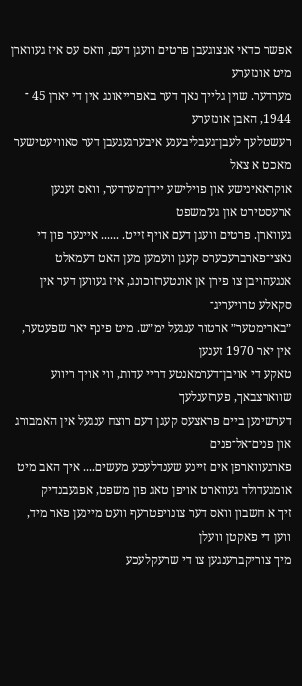אפשר כדאי אנצוגעבן פרטים וועגן דעם, וואס עס איז געווארן מיט אונזערע
מערדער. שוין גלייך נאך דער באפרייאונג אין די יארן 45 ־ 1944, האבן אונזערע
רעשטלעך לעבן־געבליבענע איבערגעגעבן דער סאוויעטישער מאכט א צאל
אוקראאינישע און פוילישע יידן־מערדער, וואס זענען ארעסטירט און גע׳משפט
געווארן. פרטים וועגן דעם אויף זייט. ...... איינער פון די נאצי־פארברעכערס קעגן וועמען מען האט דעמאלט
אנגעהויבן צו פירן אן אונטערזוכונג, איז געווען דער אין סקאלע טרויעריג־
״בארימטער״ ארטור ענגעל ימ״ש. מיט פינף יאר שפעטער, אין יאר 1970 זענען
טאקע די אויבן־דערמאנטע דריי עדות, ווי אויך ריווע שווארצבאך, פערזענלעך
דערשינען ביים פראצעס קעגן דעם רוצח ענגעל אין האמבורג און פנים־אל־פנים
פארגעווארפן אים זיינע שענדלעכע מעשים.... איך האב מיט אומגעדולד געווארט אויפן טאג פון משפט, אפגעבנדיק
זיך א חשבון וואס דער צונויפטרעף וועט מיינען פאר מיד, ווען די פאקטן וועלן
מיך צוריקברענגען צו די שרעקלעכע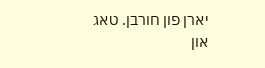יארן פון חורבן. טאג און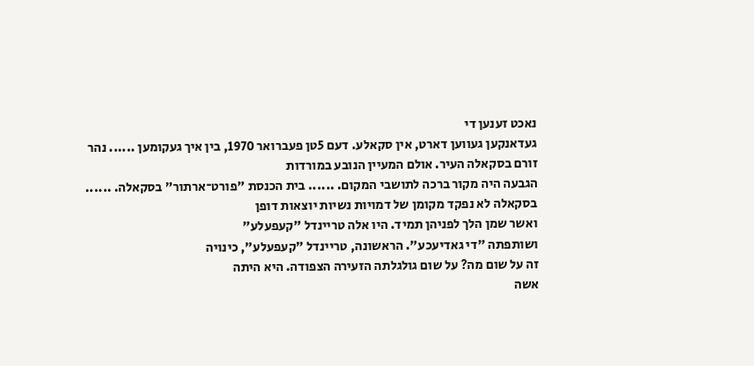נאכט זענען די
געדאנקען געווען דארט, אין סקאלע. דעם 5טן פעברואר 1970, בין איך געקומען ...... נהר זורם בסקאלה העיר. אולם המעיין הנובע במורדות
הגבעה היה מקור ברכה לתושבי המקום. ...... בית הכנסת "פורט־ארתור" בסקאלה. ...... בסקאלה לא נפקד מקומן של דמויות נשיות יוצאות דופן
ואשר שמן הלך לפניהן תמיד. היו אלה טריינדל "קעפעלע"
ושותפתה "די גאדיעכע". הראשונה, טריינדל "קעפעלע", כינויה
זה על שום מה? על שום גולגלתה הזעירה הצפודה. היא היתה
אשה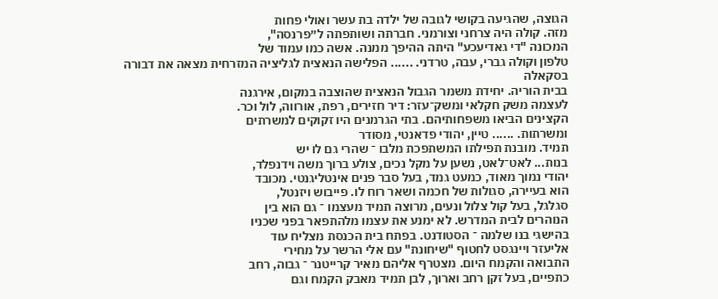הגוצה, שהגיעה בקושי לגובה של ילדה בת עשר ואולי פחות
מזה. קולה היה צרחני וצורמני. חברתה ושותפתה ל״פרנסה",
המכונה "די גאדיעכע" היתה ההיפך ממנה. אשה כמו עמוד של
טלפון וקולה גברי, עבה, טרדני. ...... הפלישה הנאצית לגליציה המזרחית מצאה את דבורה בסקאלה
בבית הוריה. יחידת משמר הגבול הנאצית שהוצבה במקום, אירגנה
לעצמה משק חקלאי ומשק־עזר: דיר חזירים, רפת, אורווה, לול וכר.
הקצינים הביאו משפחותיהם. בתי הגרמנים היו זקוקים למשרתים
ומשרתות. ...... טיין, יהודי פדאנטי, מסודר
תמיד. מובנת תפילתו המשתפכת מלבו ־ שהרי גם לו יש
בנות... לאט־לאט, נשען על מקל נכים, צולע ברוך משה וידנפלד,
יהודי נמוך מאוד, כמעט גמד, בעל סבר פנים אינטליגנטי. מכובד
הוא בעיירה, סגולות של חכמה ושאר רוח לו. פייבוש ויזנטל,
סגלגל, בעל קול צלול ונעים, מרוצה תמיד מעצמו ־ גם הוא בין
הנוהרים לבית המדרש. לא ימנע את עצמו מלהתפאר בפני שכניו
בהישגי בנו שלמה ־ הסטודנט. בפתח בית הכנסת מצליח עוד
אליעזר ויינגסט לחטוף "שיחונת" עם אלי הרשר על מחירי
התבואה והקמח היום. מצטרף אליהם מאיר קרייטנר ־ גבוה, רחב
כתפיים, בעל זקן רחב וארוך, לבן תמיד מאבק הקמח וגם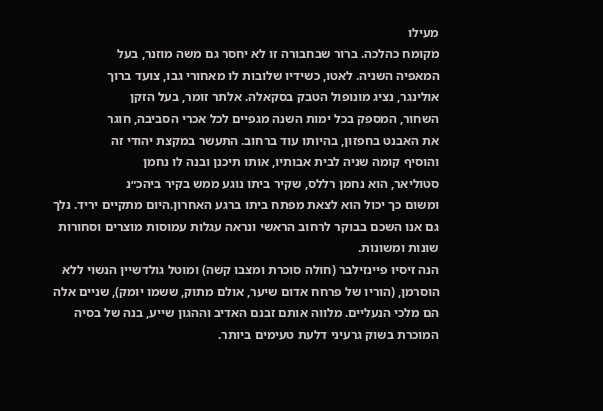מעילו
מקומח כהלכה. ברור שבחבורה זו לא יחסר גם משה מוזנר, בעל
המאפיה השניה. לאטו, כשידיו שלובות לו מאחורי גבו, צועד ברוך
אולינגר, נציג מונופול הטבק בסקאלה. אלתר זומר, בעל הזקן
השחור, המספק בכל ימות השנה מגפיים לכל אכרי הסביבה, חוגר
את האבנט בחפזון, בהיותו עוד ברחוב. התעשר במקצת יהודי זה
והוסיף קומה שניה לבית אבותיו, אותו תיכנן ובנה לו נחמן
סטוליאר, הוא נחמן רללס, שקיר ביתו נוגע ממש בקיר ביהכ״נ
ומשום כך יכול הוא לצאת מפתח ביתו ברגע האחרון.היום מתקיים יריד. נלך גם אנו השכם בבוקר לרחוב הראשי ונראה עגלות עמוסות מוצרים וסחורות שונות ומשונות.
הנה זיסיו פיינזילבר (חולה סוכרת ומצבו קשה) ומוטל גולדשיין הנשוי ללא הוסרמן, (הוריו של פרחח אדום שיער, אולם מתוק, ששמו יומק), שניים אלה הם מלכי הנעליים. מלווה אותם זבנם האדיב וההגון שייע, בנה של בסיה המוכרת בשוק גרעיני דלעת טעימים ביותר.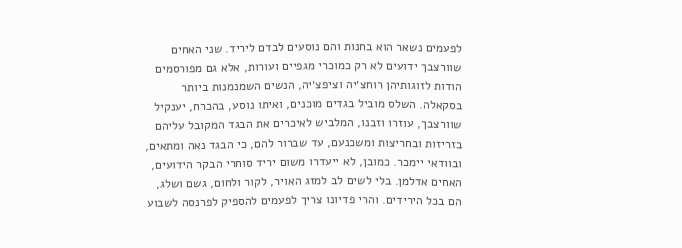לפעמים נשאר הוא בחנות והם נוסעים לבדם ליריד. שני האחים שוורצבך ידועים לא רק כמוכרי מגפיים ועורות, אלא גם מפורסמים הודות לזוגותיהן רוחצ׳יה וציפצ׳יה, הנשים השמנמנות ביותר בסקאלה. השלס מוביל בגדים מוכנים, ואיתו נוסע, בהכרח, יענקיל שוורצבך, עוזרו וזבנו, המלביש לאיכרים את הבגד המקובל עליהם בזריזות ובחריצות ומשכנעם, עד שברור להם, כי הבגד נאה ומתאים, ובוודאי יימכר. כמובן, לא ייעדרו משום יריד סוחרי הבקר הידועים, האחים אדלמן. בלי לשים לב למזג האויר, לקור ולחום, גשם ושלג, הם בכל הירידים. והרי פדיונו צריך לפעמים להספיק לפרנסה לשבוע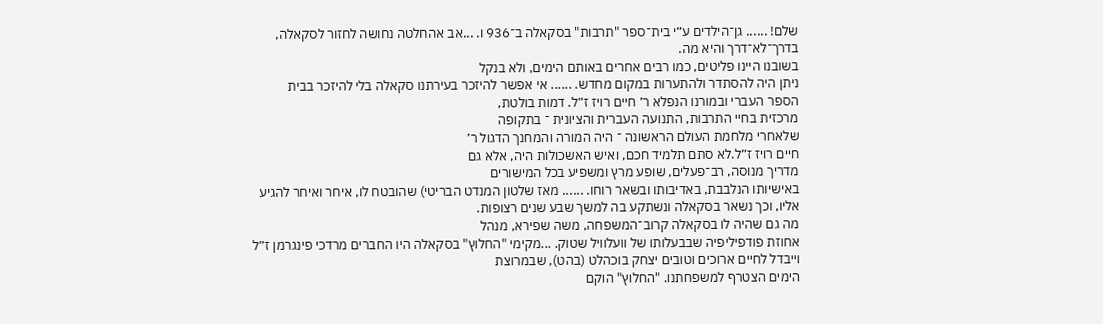שלם! ...... גן־הילדים ע״י בית־ספר "תרבות" בסקאלה ב־936 ו. ...אב אהחלטה נחושה לחזור לסקאלה, בדרך־לא־דרך והיא מה.
בשובנו היינו פליטים, כמו רבים אחרים באותם הימים, ולא בנקל
ניתן היה להסתדר ולהתערות במקום מחדש. ...... אי אפשר להיזכר בעירתנו סקאלה בלי להיזכר בבית
הספר העברי ובמורנו הנפלא ר׳ חיים רויז ז״ל. דמות בולטת,
מרכזית בחיי התרבות, התנועה העברית והציונית ־ בתקופה
שלאחרי מלחמת העולם הראשונה ־ היה המורה והמחנך הדגול ר׳
חיים רויז ז״ל.לא סתם תלמיד חכם, ואיש האשכולות היה, אלא גם
מדריך מנוסה, רב־פעלים, שופע מרץ ומשפיע בכל המישורים
באישיותו הנלבבת, באדיבותו ובשאר רוחו. ...... מאז שלטון המנדט הבריטי) שהובטח לו, איחר ואיחר להגיע
אליו, וכך נשאר בסקאלה ונשתקע בה למשך שבע שנים רצופות.
מה גם שהיה לו בסקאלה קרוב־המשפחה, משה שפירא, מנהל
אחוזת פודפיליפיה שבבעלותו של וועלוויל שטוק. ...מקימי "החלוץ" בסקאלה היו החברים מרדכי פינגרמן ז״ל
וייבדל לחיים ארוכים וטובים יצחק בוכהלט (בהט), שבמרוצת
הימים הצטרף למשפחתנו. "החלוץ" הוקם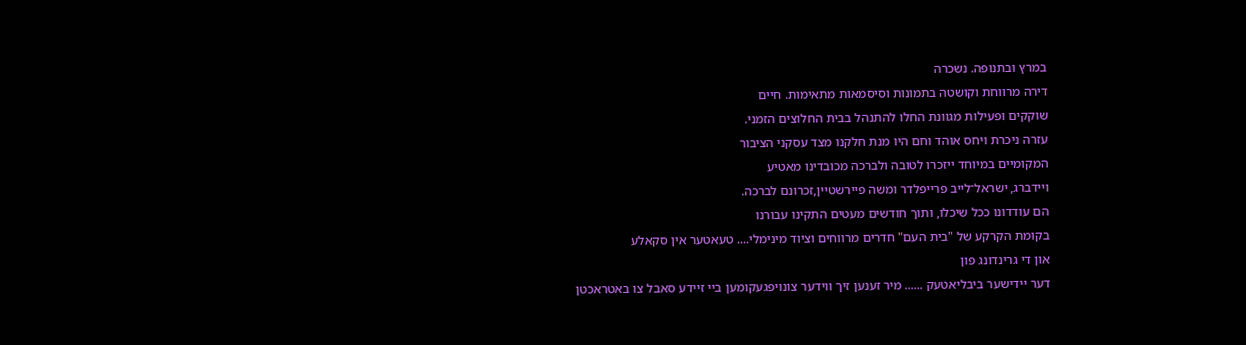במרץ ובתנופה. נשכרה
דירה מרווחת וקושטה בתמונות וסיסמאות מתאימות. חיים
שוקקים ופעילות מגוונת החלו להתנהל בבית החלוצים הזמני.
עזרה ניכרת ויחס אוהד וחם היו מנת חלקנו מצד עסקני הציבור
המקומיים במיוחד ייזכרו לטובה ולברכה מכובדינו מאטיע
ויידברג, ישראל־לייב פרייפלדר ומשה פיירשטיין,זכרונם לברכה.
הם עודדונו ככל שיכלו, ותוך חודשים מעטים התקינו עבורנו
בקומת הקרקע של "בית העם" חדרים מרווחים וציוד מינימלי.... טעאטער אין סקאלע
און די גרינדונג פון
דער יידישער ביבליאטעק ...... מיר זענען זיך ווידער צונויפגעקומען ביי זיידע סאבל צו באטראכטן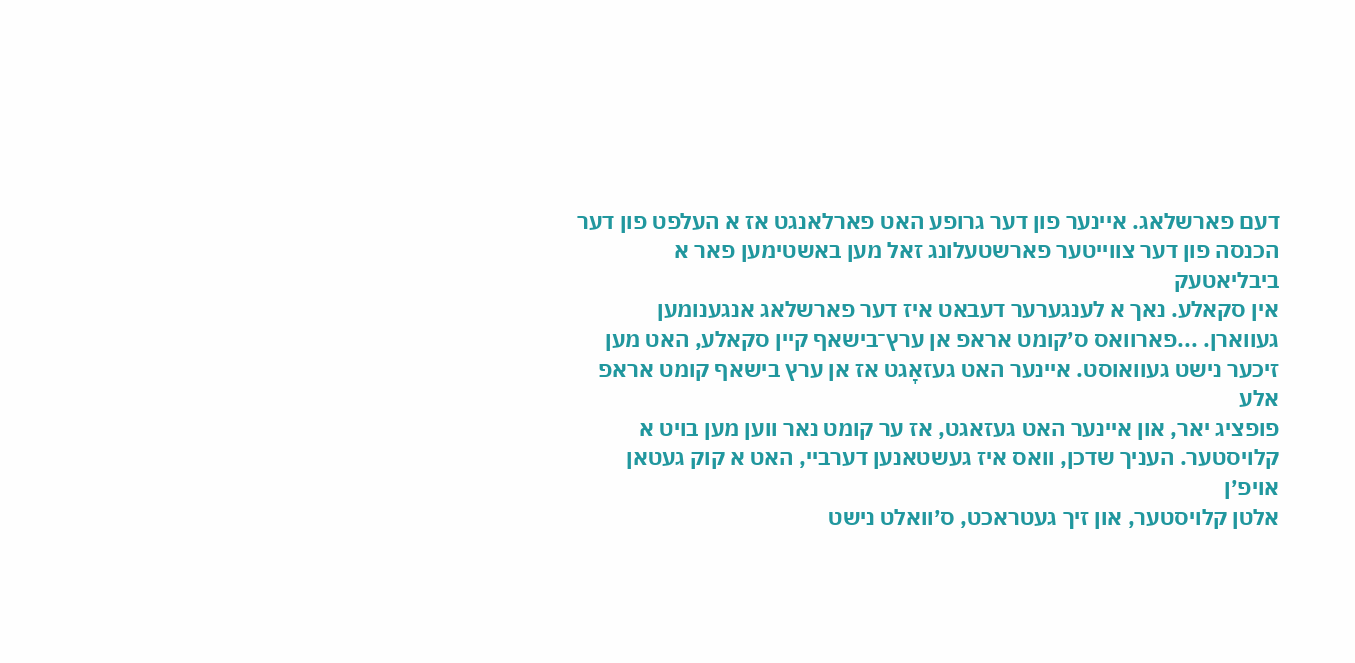דעם פארשלאג. איינער פון דער גרופע האט פארלאנגט אז א העלפט פון דער
הכנסה פון דער צווייטער פארשטעלונג זאל מען באשטימען פאר א ביבליאטעק
אין סקאלע. נאך א לענגערער דעבאט איז דער פארשלאג אנגענומען געווארן. ...פארוואס ס׳קומט אראפ אן ערץ־בישאף קיין סקאלע, האט מען
זיכער נישט געוואוסט. איינער האט געזאָגט אז אן ערץ בישאף קומט אראפ אלע
פופציג יאר, און איינער האט געזאגט, אז ער קומט נאר ווען מען בויט א
קלויסטער. העניך שדכן, וואס איז געשטאנען דערביי, האט א קוק געטאן אויפ׳ן
אלטן קלויסטער, און זיך געטראכט, ס׳וואלט נישט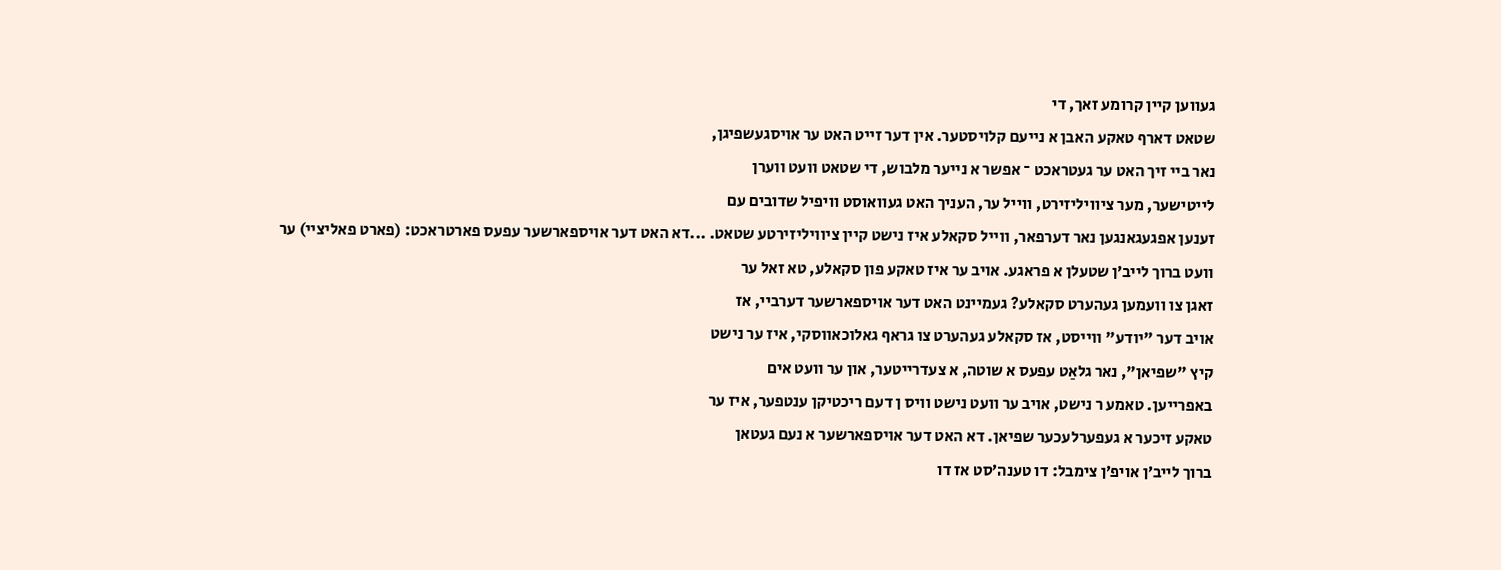געווען קיין קרומע זאך, די
שטאט דארף טאקע האבן א נייעם קלויסטער. אין דער זייט האט ער אויסגעשפיגן,
נאר ביי זיך האט ער געטראכט ־ אפשר א נייער מלבוש, די שטאט וועט ווערן
לייטישער, מער ציוויליזירט, ווייל ער, העניך האט געוואוסט וויפיל שדובים עם
זענען אפגעגאנגען נאר דערפאר, ווייל סקאלע איז נישט קיין ציוויליזירטע שטאט. ...דא האט דער אויספארשער עפעס פארטראכט: (פארט פאליציי) ער
וועט ברוך לייב׳ן שטעלן א פראגע. אויב ער איז טאקע פון סקאלע, טא זאל ער
זאגן צו וועמען געהערט סקאלע? געמיינט האט דער אויספארשער דערביי, אז
אויב דער "יודע" ווייסט, אז סקאלע געהערט צו גראף גאלוכאווסקי, איז ער נישט
קיץ "שפיאן", נאר גלאַט עפעס א שוטה, א צעדרייטער, און ער וועט אים
באפרייען. טאמע ר נישט, אויב ער וועט נישט וויס ן דעם ריכטיקן ענטפער, איז ער
טאקע זיכער א געפערלעכער שפיאן. דא האט דער אויספארשער א נעם געטאן
ברוך לייב׳ן אויפ׳ן צימבל: דו טענה׳סט אז דו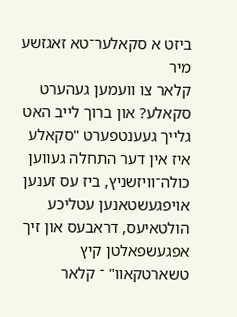ביזט א סקאלער־טא זאגזשע מיר
קלאר צו וועמען געהערט סקאלע? און ברוך לייב האט גלייך געענטפערט "סקאלע
איז אין דער התחלה געווען כולה־וויזשניץ, ביז עס זענען אויפגעשטאנען עטליכע
הולטאיעס, דראבעס און זיך אפגעשפאלטן קיץ טשארטקאוו" ־ קלאר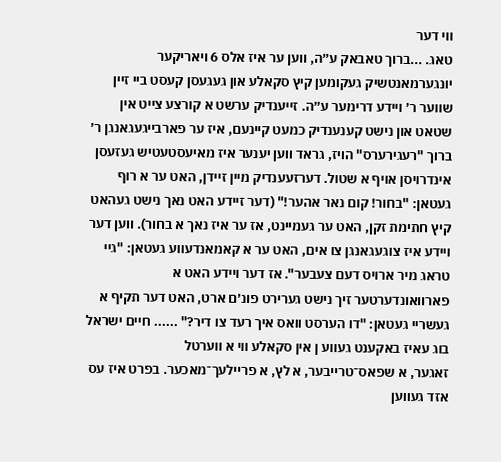ווי דער
טאג. ...ברוך טאבאק ע״ה, ווען ער איז אלס 6 ויאריקער יונגערמאנטשיק געקומען קיץ סקאלע און געגעסן קעסט ביי זיין שווער ר׳ ויידע דרימער ע״ה. זייענדיק ערשט א קורצע צייט אין שטאט און נישט קענענדיק כמעט קיינעם, איז ער פארבייגעגאנגן ר׳ ברוך "רעגירערס" הויז, גראד ווען יענער איז מאיעסטעטיש געזעסן אינדרויסן אויף א שטול. דערזעענדיק מיין זיידן, האט ער א רוף געטאן: "בחור! קום נאר אהער!" (דער זיידע האט נאך נישט געהאט קיץ חתימת זקן, האט ער געמיינט, אז ער איז נאך א בחור). ווען דער ויידע איז צוגעגאנגן צו אים, האט ער א קאמאנדעווע געטאן: "גיי טראג מיר ארויס דעם צעבער". אז דער ויידע האט א פארוואונדערטער זיך נישט גערירט פונ׳ם ארט, האט דער תקיף א געשריי געטאן: "דו הערסט וואס איך רעד צו דיר?" ...... חיים ישראל בוג עאיז באקענט געווע ן אין סקאלע ווי א ווערטל
זאגער, א שפאס־טרייבער, א לץ, א פריילעך־מאכער. בפרט איז עס אזד געווען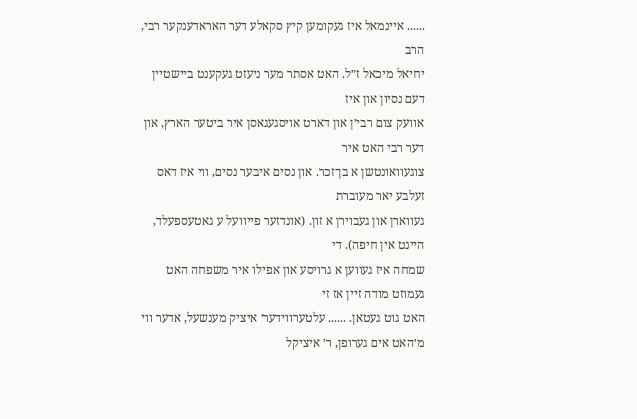...... איינמאל איז געקומען קיץ סקאלע דער האראדענקער רבי, הרב
יחיאל מיכאל ז״ל. האט אסתר מער ניעזט געקענט ביישטיין דעם נסיון און איז
אוועק צום רבי׳ן און דארט אויסגעגאסן איר ביטער הארץ, און דער רבי האט איר
צוגעוואונטשן א בן־זכר. און נסים איבער נסים, ווי איז דאס זעלבע יאר מעוברת
געווארן און געבוירן א זון. (אונדזער פייוועל ע גאטעספעלד, היינט אין חיפה). די
שמחה איז געווען א גרויסע און אפילו איר משפחה האט געמוזט מודה זיין אז זי
האט גוט געטאן. ...... עלטערווידער׳ איציק מענשעל, אדער ווי מ׳האט אים גערופן, ר׳ איציקל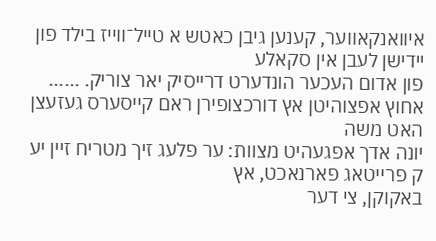איוואנקאווער, קענען גיבן כאטש א טייל־ווייז בילד פון יידישן לעבן אין סקאלע
פון אדום העכער הונדערט דרייסיק יאר צוריק. ...... אחוץ אפצוהיטן אץ דורכצופירן ראם קייסערס געזעצן האט משה
יונה אדך אפגעהיט מצוות: ער פלעג זיך מטריח זיין יע ק פרייטאג פארנאכט, אץ
באקוקן, צי דער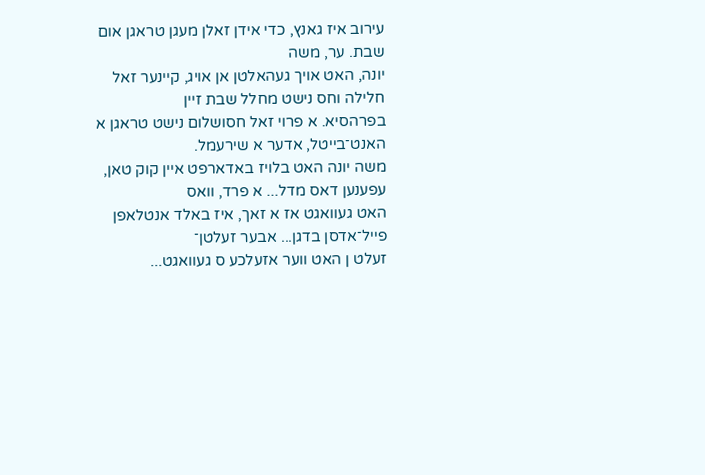עירוב איז גאנץ, כדי אידן זאלן מעגן טראגן אום שבת. ער, משה
יונה, האט אויך געהאלטן אן אויג, קיינער זאל חלילה וחס נישט מחלל שבת זיין
בפרהסיא. א פרוי זאל חסושלום נישט טראגן א האנט־בייטל, אדער א שירעמל.
משה יונה האט בלויז באדארפט איין קוק טאן, עפענען דאס מדל... א פרד, וואס
האט געוואגט אז א זאך, איז באלד אנטלאפן פייל־אדסן בדגן... אבער זעלטן־
זעלט ן האט ווער אזעלכע ס געוואגט...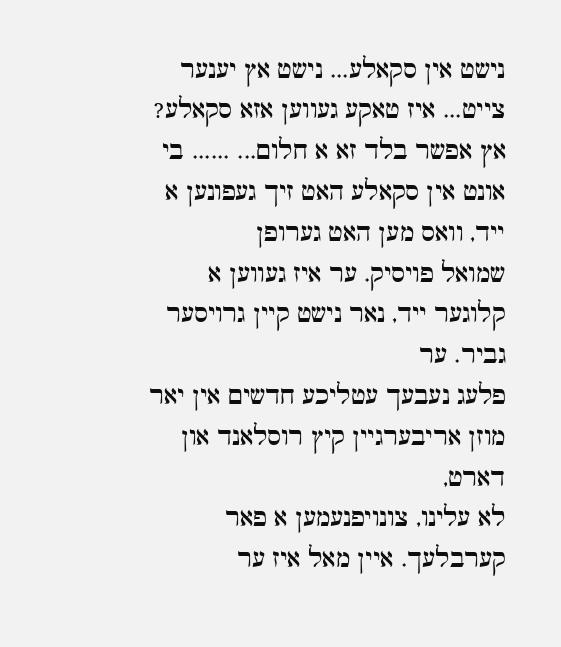נישט אין סקאלע... נישט אץ יענער
צייט... איז טאקע געווען אזא סקאלע? אץ אפשר בלד זא א חלום... ...... בי אונט אין סקאלע האט זיך געפונען א ייד, וואס מען האט גערופן
שמואל פויסיק. ער איז געווען א קלוגער ייד, נאר נישט קיין גרויסער גביר. ער
פלעג נעבעך עטליכע חדשים אין יאר מוזן אריבערגיין קיץ רוסלאנד און דארט,
לא עלינו, צונויפנעמען א פאר קערבלעך. איין מאל איז ער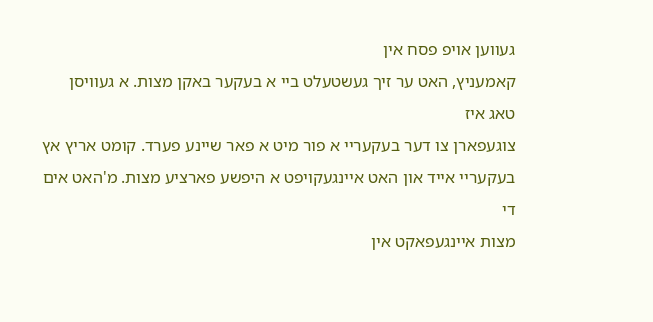געווען אויפ פסח אין
קאמעניץ, האט ער זיך געשטעלט ביי א בעקער באקן מצות. א געוויסן טאג איז
צוגעפארן צו דער בעקעריי א פור מיט א פאר שיינע פערד. קומט אריץ אץ
בעקעריי אייד און האט איינגעקויפט א היפשע פארציע מצות. מ'האט אים די
מצות איינגעפאקט אין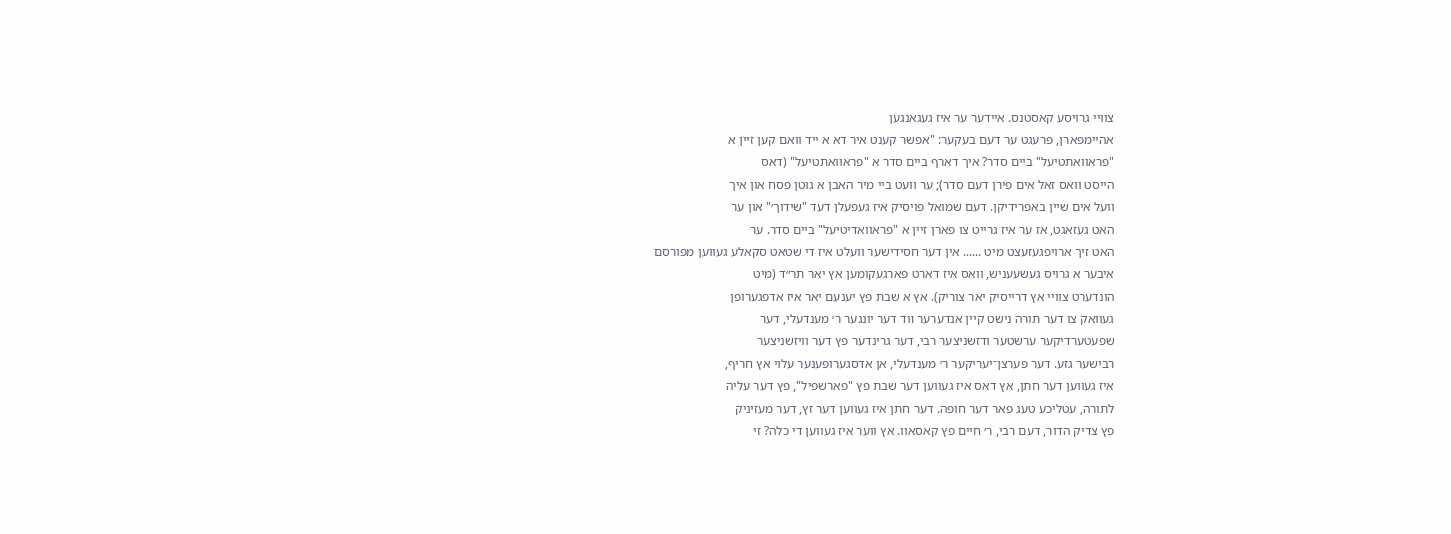צוויי גרויסע קאסטנס. איידער ער איז געגאנגען
אהיימפארן, פרעגט ער דעם בעקער: "אפשר קענט איר דא א ייד וואם קען זיין א
"פראוואתטיעל" ביים סדר? איך דארף ביים סדר א "פראוואתטיעל" (דאס
הייסט וואס זאל אים פירן דעם סדר); ער וועט ביי מיר האבן א גוטן פסח און איך
וועל אים שיין באפרידיקן. דעם שמואל פויסיק איז געפעלן דעד "שידוך׳" און ער
האט געזאגט, אז ער איז גרייט צו פארן זיין א "פראוואדיטיעל" ביים סדר. ער
האט זיך ארויפגעזעצט מיט ...... אין דער חסידישער וועלט איז די שטאט סקאלע געווען מפורסם
איבער א גרויס געשעעניש, וואס איז דארט פארגעקומען אץ יאר תר״ד (מיט
הונדערט צוויי אץ דרייסיק יאר צוריק). אץ א שבת פץ יענעם יאר איז אדפגערופן
געוואק צו דער תורה נישט קיין אנדערער װד דער יונגער ר׳ מענדעלי, דער
שפעטערדיקער ערשטער ודזשניצער רבי, דער גרינדער פץ דער וויזשניצער
רבישער גזע. דער פערצן־יעריקער ר׳ מענדעלי, אן אדסגערופענער עלוי אץ חריף,
איז געווען דער חתן, אץ דאס איז געווען דער שבת פץ "פארשפיל", פץ דער עליה
לתורה, עטליכע טעג פאר דער חופה. דער חתן איז געווען דער זץ, דער מעזיניק
פץ צדיק הדור, דעם רבי, ר׳ חיים פץ קאסאוו. אץ ווער איז געווען די כלה? זי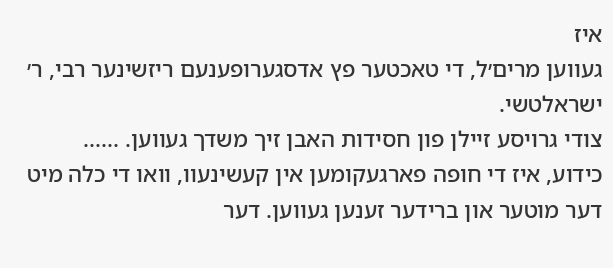איז
געווען מרים׳ל, די טאכטער פץ אדסגערופענעם ריזשינער רבי, ר׳ ישראלטשי.
צודי גרויסע זיילן פון חסידות האבן זיך משדך געווען. ...... כידוע, איז די חופה פארגעקומען אין קעשינעוו, וואו די כלה מיט דער מוטער און ברידער זענען געווען. דער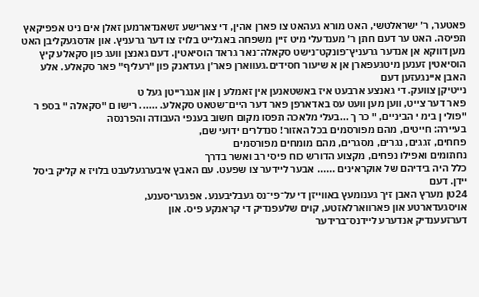פאטער, ר׳ ישראלטשי, האט מורא געהאט צו פארן אהין, די צארישע זשאנדארמען זאלן אים ניט אפפיקאץ תפיסה. האט ער דעם חתן ר׳ מענדעלי מיט זיין משפחה באגלייט בלויז צו דער גרעניץ. און אדסגעקליבן האט מען דווקא אן אנדער גרעניץ־פונקט־נישט סקאלה־נאר גראד הוסיאטין. דעם גאנצן וועג פון סקאלע קיץ הוסיאטין זענען מיטגעפארן אן א שיעור חסידים.געווארן פאר׳ן געדאנק פון "רעליף" פאר סקאלע. אלע האבן איינגעזען דעם
נייטיקן צוועק. די גאנצע ארבעט איז באשטאנען אין זאמלע ן און אנגרייטן געל ט
פאר דער צייט, ווען מען וועט עס באדארפן פאר דער היים־שטאט סקאלע. ...... רישו ם "סקאלה " בספ ר "פולי ן בימ י הביניים, " כר ך ...בעלי מלאכה תפסו מקום חשוב בענפי העבודה והפרנסה
בעיירה: חייטים, מהם מפורסמים בכל האזור! סנדלרים ידועי שם,
פחחים, זגגים, נגרים, מסגרים, מהם מומחים מפורסמים
נחתומים ואפילו נפחים, מקצוע הדורש כוח פיסי רב ואשר בדרך
כלל היה בידיהם של אוקראינים ...... אבער ליידער צו שפעט. עם האבץ איבערגעלעבט בלויז א קליק ביסל יידן. דעם
24טן מערץ האבן זיך גענומעץ באווייזן די על־פי־נס געבליבענע. אפגעריסענע,
אויסגעדארטע און פארווארלאזטע, קוים שלעפנדיק די קראנקע פיס. און
דערזעענדיק אנדערע ליידנס־ברידער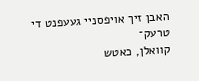האבן זיך אויפסניי געעפנט די טרעק־
קוואלן, כאטש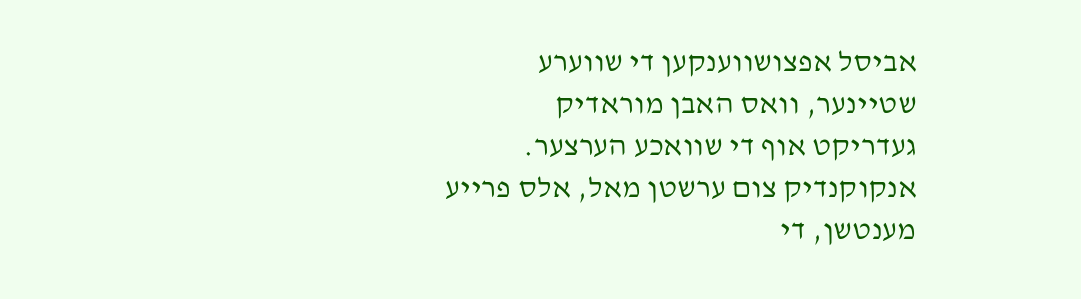אביסל אפצושווענקען די שווערע שטיינער, וואס האבן מוראדיק
געדריקט אוף די שוואכע הערצער. אנקוקנדיק צום ערשטן מאל, אלס פרייע
מענטשן, די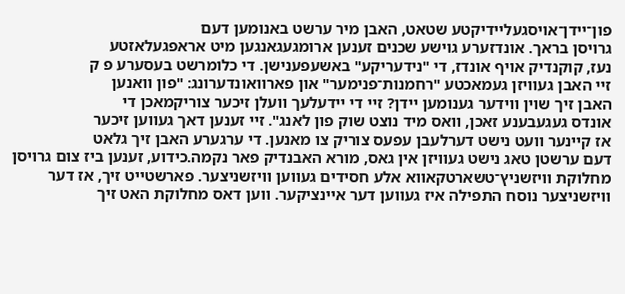פון־יידן־אויסגעליידיקטע שטאט, האבן מיר ערשט באנומען דעם
גרויסן בראך. אונדזערע גוישע שכנים זענען ארומגעגאנגען מיט אראפגעלאזטע
נעז, קוקנדיק אויף אונדז, די "נידעריקע" באשעפענישן. די כלומרשט בעסערע פ ק
זיי האבן געוויזן געמאכטע "רחמנות־פנימער" און פארוואונדערונג: "פון וואנען
האבן זיך שוין ווידער גענומען יידן? זיי די יידעלעך וועלן זיכער צוריקמאכן די
אונדס געגעבענע זאכן, וואס מיד נוצט שוק פון לאנג". זיי זענען דאך געווען זיכער
אז קיינער וועט נישט דערלעבן עפעס צוריק צו מאנען. די ערגערע האבן זיך גלאט
דעם ערשטן טאג נישט געוויזן אין גאס, מורא האבנדיק פאר נקמה.כידוע, זענען ביז צום גרויסן מחלוקת וויזשניץ־טשארטקאווא אלע חסידים געווען וויזשניצער. פארשטייט זיך, אז דער וויזשניצער נוסח התפילה איז געווען דער איינציקער. ווען דאס מחלוקת האט זיך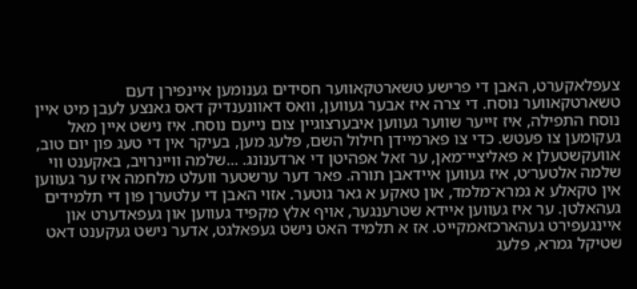צעפלאקערט, האבן די פרישע טשארטקאווער חסידים גענומען איינפירן דעם טשארטקאווער נוסח. די צרה איז אבער געווען, וואס דאוונענדיק דאס גאנצע לעבן מיט איין נוסח התפילה, איז זייער שווער געווען איבערצוגיין צום נייעם נוסח. איז נישט איין מאל געקומען צו פעטש. כדי צו פארמיידן חילול השם, פלעג מען, בעיקר אין די טעג פון יום טוב, אוועקשטעלן א פאליציי־מאן, ער זאל אפהיטן די ארדענונג. ...שלמה וויינרויב, באקענט ווי שלמה אלטער׳ט, איז געווען איידאבן תורה. פאר דער ערשטער וועלט מלחמה איז ער געווען אין טקאלע א גמרא־מלמד, און טאקע א גאר גוטער. אזוי האבן די עלטערן פון די תלמידים געהאלטן. ער איז געווען איידא שטרענגער, אויף אלץ מקפיד געווען און געפאדערט און איינגעפירט געהארכזאמקייט. אז א תלמיד האט נישט געפאלגט, אדער נישט געקענט דאט שטיקל גמרא, פלעג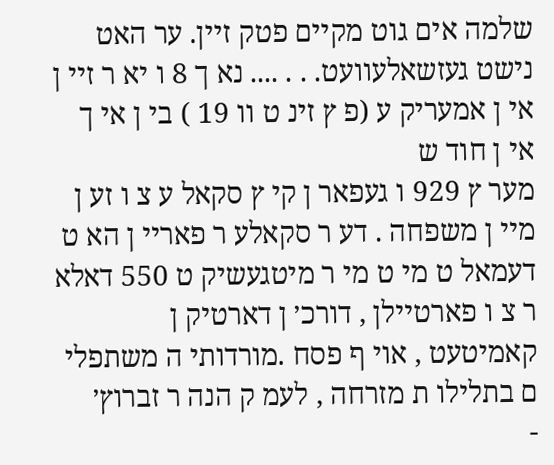שלמה אים גוט מקיים פטק זיין. ער האט נישט געזשאלעוועט. . . .... נא ך 8 ו יא ר זיי ן אי ן אמעריק ע (פ ץ זינ ט וו 19 ) בי ן אי ך אי ן חוד ש
מער ץ 929 ו געפאר ן קי ץ סקאל ע צ ו זע ן מיי ן משפחה . דע ר סקאלע ר פאריי ן הא ט
דעמאל ט מי ט מי ר מיטגעשיק ט 550 דאלא ר צ ו פארטיילן , דורכ׳ ן דארטיק ן
קאמיטעט , אוי ף פסח .מורדותי ה משתפלי ם בתלילו ת מזרחה , לעמ ק הנה ר זברוץ׳
-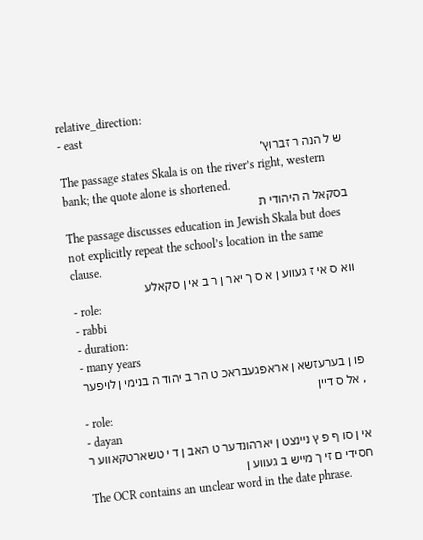relative_direction:
- east
ש ל הנה ר זברוץ׳
The passage states Skala is on the river’s right, western bank; the quote alone is shortened.
בסקאל ה היהודי ת
The passage discusses education in Jewish Skala but does not explicitly repeat the school’s location in the same clause.
ווא ס אי ז געווע ן א ס ך יאר ן ר ב אי ן סקאלע
- role:
- rabbi
- duration:
- many years
פו ן בערעזשא ן אראפגעבראכ ט הר ב יהוד ה בנימי ן לויפער , אל ס דיין
- role:
- dayan
אי ן סו ף פ ץ ניינצט ן יארהונדער ט האב ן ד י טשארטקאווע ר חסידי ם זי ך מייש ב געווע ן
The OCR contains an unclear word in the date phrase.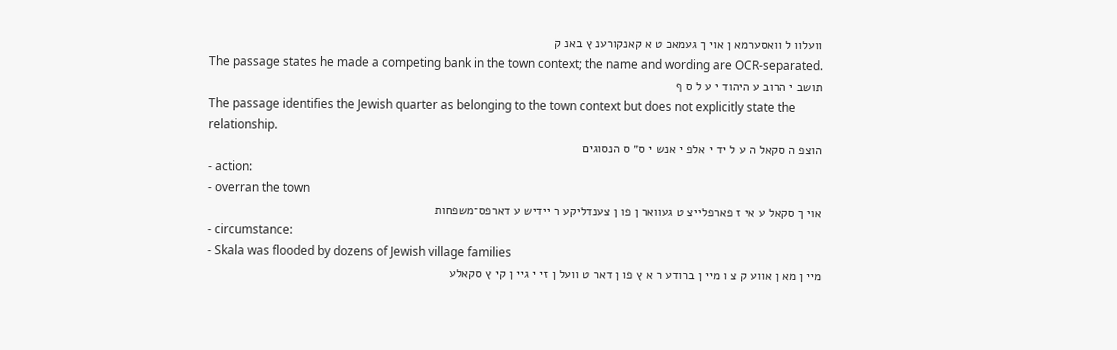וועלוו ל וואסערמא ן אוי ך געמאכ ט א קאנקורענ ץ באנ ק
The passage states he made a competing bank in the town context; the name and wording are OCR-separated.
תושב י הרוב ע היהוד י ע ל ס ף
The passage identifies the Jewish quarter as belonging to the town context but does not explicitly state the relationship.
הוצפ ה סקאל ה ע ל יד י אלפ י אנש י ס״ ס הנסוגים
- action:
- overran the town
אוי ך סקאל ע אי ז פארפלייצ ט געוואר ן פו ן צענדליקע ר יידיש ע דארפס־משפחות
- circumstance:
- Skala was flooded by dozens of Jewish village families
מיי ן מא ן אווע ק צ ו מיי ן ברודע ר א ץ פו ן דאר ט וועל ן זי י גיי ן קי ץ סקאלע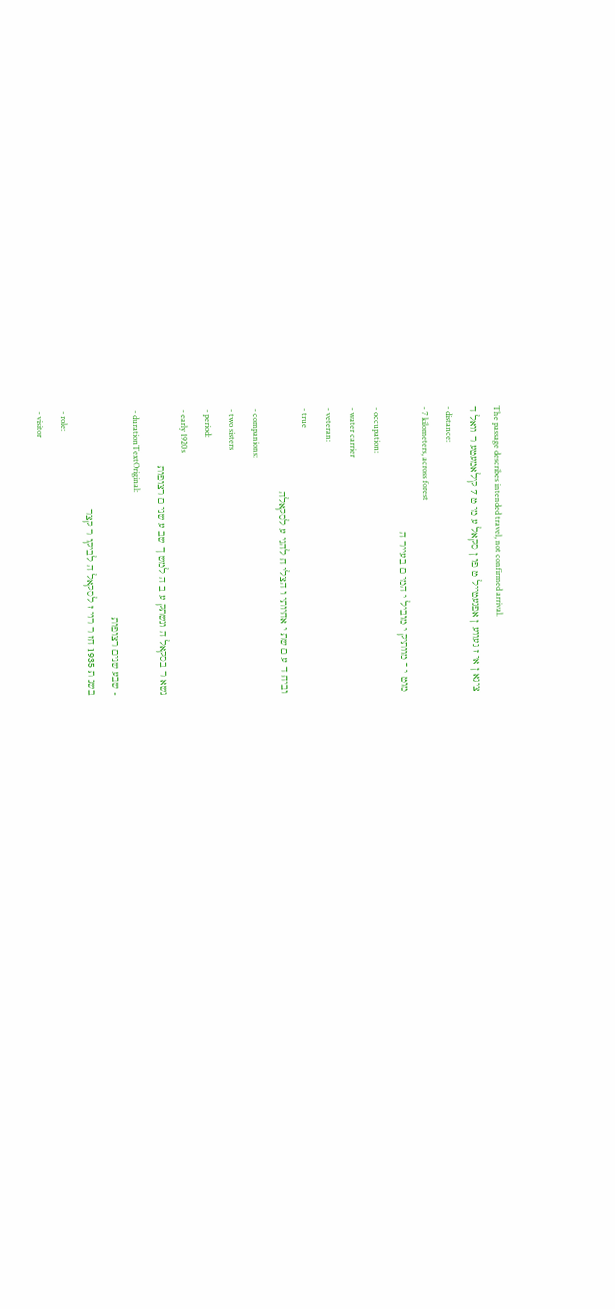The passage describes intended travel, not confirmed arrival.
ציגא ן אי ז געווע ן אפגעטייל ט פו ן סקאל ע מי ט 7 קילאמעטע ר וואל ד
- distance:
- 7 kilometers, across forest
מוט י ־ מוותיק י מוביל י המי ם בעייר ה
- occupation:
- water carrier
- veteran:
- true
וביח ד ע ם שת י אחיותי ו הצלי ח להגי ע לסקאלה
- companions:
- two sisters
- period:
- early 1920s
נשא ר בסקאל ה ונשתק ע ב ה למש ך שב ע שני ם רצופות
- durationTextOriginal:
- שבע שנים רצופות
בשנ ת 1935 חז ר רוי ז לסקאל ה לביקו ר קצר
- role:
- visitor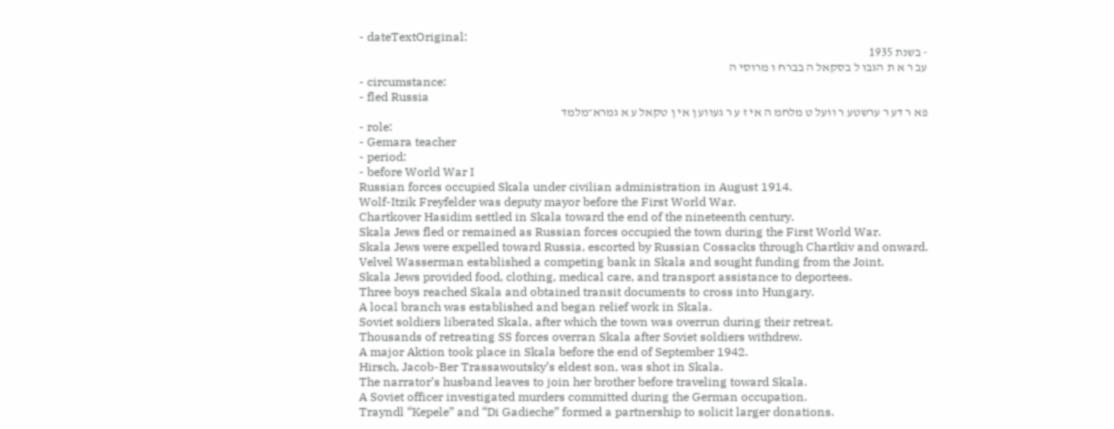- dateTextOriginal:
- בשנת 1935
עב ר א ת הגבו ל בסקאל ה בברח ו מרוסי ה
- circumstance:
- fled Russia
פא ר דע ר ערשטע ר וועל ט מלחמ ה אי ז ע ר געווע ן אי ן טקאל ע א גמרא־מלמד
- role:
- Gemara teacher
- period:
- before World War I
Russian forces occupied Skala under civilian administration in August 1914.
Wolf-Itzik Freyfelder was deputy mayor before the First World War.
Chartkover Hasidim settled in Skala toward the end of the nineteenth century.
Skala Jews fled or remained as Russian forces occupied the town during the First World War.
Skala Jews were expelled toward Russia, escorted by Russian Cossacks through Chartkiv and onward.
Velvel Wasserman established a competing bank in Skala and sought funding from the Joint.
Skala Jews provided food, clothing, medical care, and transport assistance to deportees.
Three boys reached Skala and obtained transit documents to cross into Hungary.
A local branch was established and began relief work in Skala.
Soviet soldiers liberated Skala, after which the town was overrun during their retreat.
Thousands of retreating SS forces overran Skala after Soviet soldiers withdrew.
A major Aktion took place in Skala before the end of September 1942.
Hirsch, Jacob-Ber Trassawoutsky’s eldest son, was shot in Skala.
The narrator’s husband leaves to join her brother before traveling toward Skala.
A Soviet officer investigated murders committed during the German occupation.
Trayndl “Kepele” and “Di Gadieche” formed a partnership to solicit larger donations.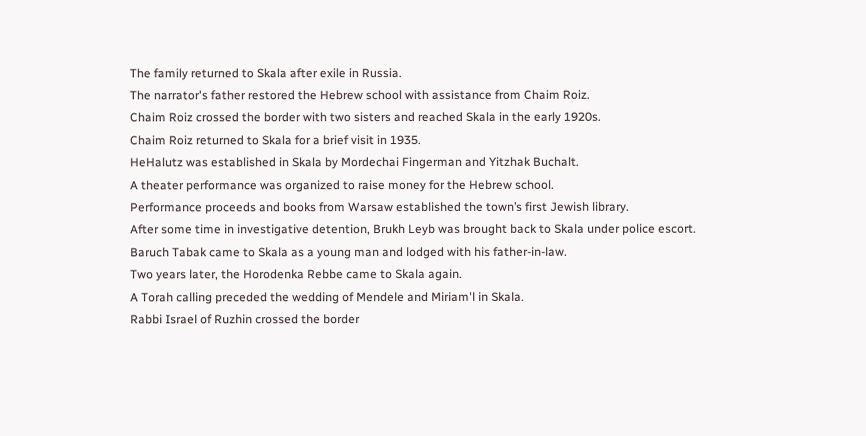The family returned to Skala after exile in Russia.
The narrator's father restored the Hebrew school with assistance from Chaim Roiz.
Chaim Roiz crossed the border with two sisters and reached Skala in the early 1920s.
Chaim Roiz returned to Skala for a brief visit in 1935.
HeHalutz was established in Skala by Mordechai Fingerman and Yitzhak Buchalt.
A theater performance was organized to raise money for the Hebrew school.
Performance proceeds and books from Warsaw established the town’s first Jewish library.
After some time in investigative detention, Brukh Leyb was brought back to Skala under police escort.
Baruch Tabak came to Skala as a young man and lodged with his father-in-law.
Two years later, the Horodenka Rebbe came to Skala again.
A Torah calling preceded the wedding of Mendele and Miriam'l in Skala.
Rabbi Israel of Ruzhin crossed the border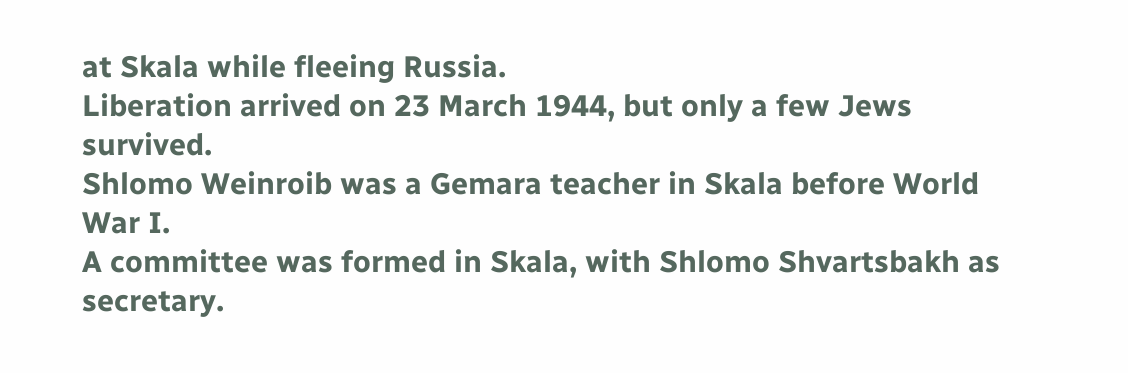at Skala while fleeing Russia.
Liberation arrived on 23 March 1944, but only a few Jews survived.
Shlomo Weinroib was a Gemara teacher in Skala before World War I.
A committee was formed in Skala, with Shlomo Shvartsbakh as secretary.